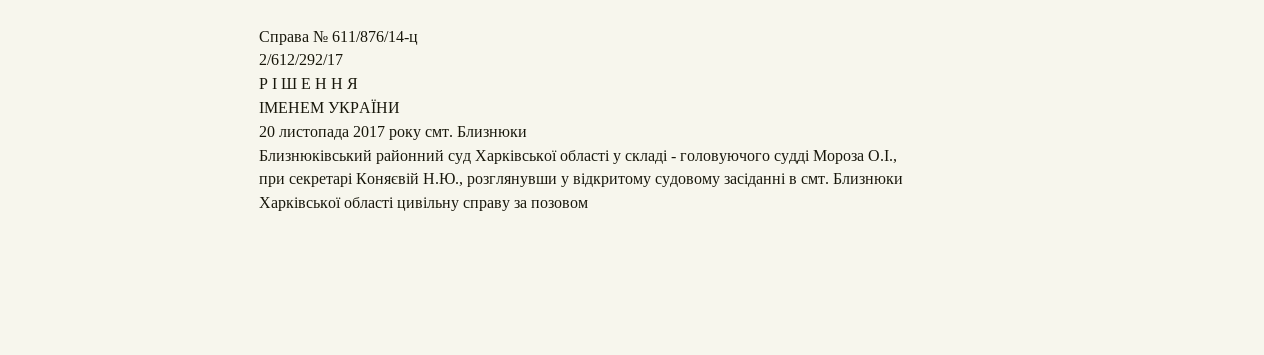Справа № 611/876/14-ц
2/612/292/17
Р І Ш Е Н Н Я
ІМЕНЕМ УКРАЇНИ
20 листопада 2017 року смт. Близнюки
Близнюківський районний суд Харківської області у складі - головуючого судді Мороза О.І., при секретарі Коняєвій Н.Ю., розглянувши у відкритому судовому засіданні в смт. Близнюки Харківської області цивільну справу за позовом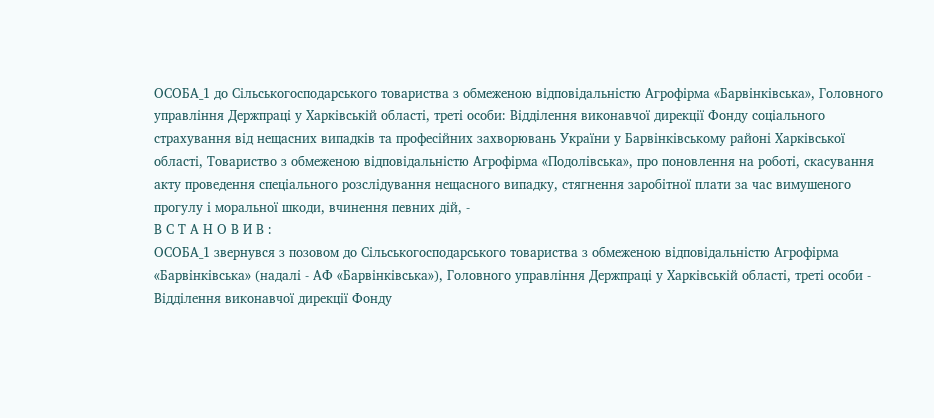ОСОБА_1 до Сільськогосподарського товариства з обмеженою відповідальністю Агрофірма «Барвінківська», Головного управління Держпраці у Харківській області, треті особи: Відділення виконавчої дирекції Фонду соціального страхування від нещасних випадків та професійних захворювань України у Барвінківському районі Харківської області, Товариство з обмеженою відповідальністю Агрофірма «Подолівська», про поновлення на роботі, скасування акту проведення спеціального розслідування нещасного випадку, стягнення заробітної плати за час вимушеного прогулу і моральної шкоди, вчинення певних дій, -
В С Т А Н О В И В :
ОСОБА_1 звернувся з позовом до Сільськогосподарського товариства з обмеженою відповідальністю Агрофірма «Барвінківська» (надалі - АФ «Барвінківська»), Головного управління Держпраці у Харківській області, треті особи - Відділення виконавчої дирекції Фонду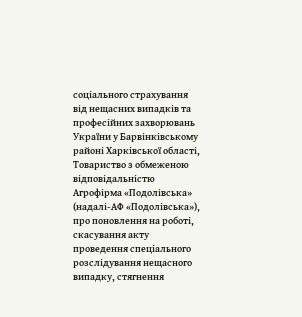соціального страхування від нещасних випадків та професійних захворювань України у Барвінківському районі Харківської області, Товариство з обмеженою відповідальністю Агрофірма «Подолівська» (надалі-АФ «Подолівська»), про поновлення на роботі, скасування акту проведення спеціального розслідування нещасного випадку, стягнення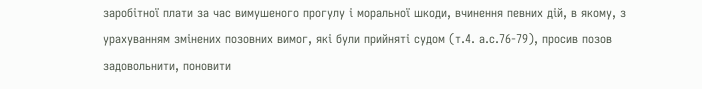заробітної плати за час вимушеного прогулу і моральної шкоди, вчинення певних дій, в якому, з урахуванням змінених позовних вимог, які були прийняті судом (т.4. а.с.76-79), просив позов задовольнити, поновити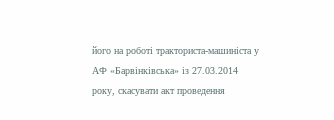його на роботі тракториста-машиніста у АФ «Барвінківська» із 27.03.2014 року, скасувати акт проведення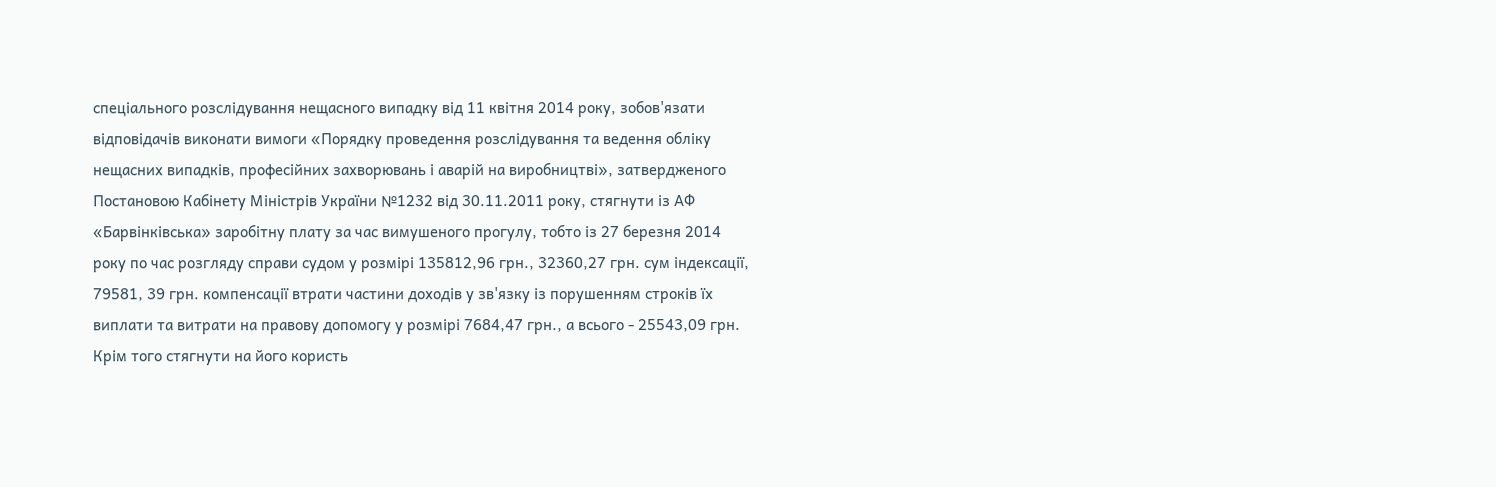спеціального розслідування нещасного випадку від 11 квітня 2014 року, зобов'язати відповідачів виконати вимоги «Порядку проведення розслідування та ведення обліку нещасних випадків, професійних захворювань і аварій на виробництві», затвердженого Постановою Кабінету Міністрів України №1232 від 30.11.2011 року, стягнути із АФ «Барвінківська» заробітну плату за час вимушеного прогулу, тобто із 27 березня 2014 року по час розгляду справи судом у розмірі 135812,96 грн., 32360,27 грн. сум індексації, 79581, 39 грн. компенсації втрати частини доходів у зв'язку із порушенням строків їх виплати та витрати на правову допомогу у розмірі 7684,47 грн., а всього - 25543,09 грн. Крім того стягнути на його користь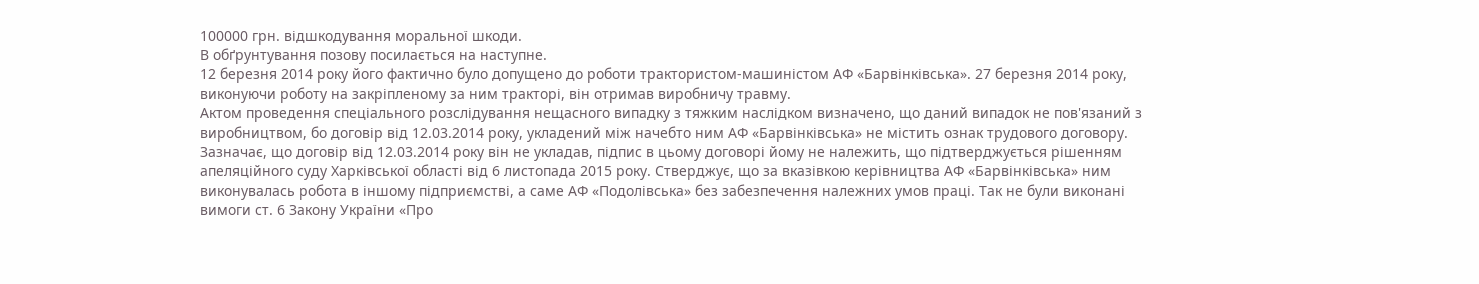100000 грн. відшкодування моральної шкоди.
В обґрунтування позову посилається на наступне.
12 березня 2014 року його фактично було допущено до роботи трактористом-машиністом АФ «Барвінківська». 27 березня 2014 року, виконуючи роботу на закріпленому за ним тракторі, він отримав виробничу травму.
Актом проведення спеціального розслідування нещасного випадку з тяжким наслідком визначено, що даний випадок не пов'язаний з виробництвом, бо договір від 12.03.2014 року, укладений між начебто ним АФ «Барвінківська» не містить ознак трудового договору. Зазначає, що договір від 12.03.2014 року він не укладав, підпис в цьому договорі йому не належить, що підтверджується рішенням апеляційного суду Харківської області від 6 листопада 2015 року. Стверджує, що за вказівкою керівництва АФ «Барвінківська» ним виконувалась робота в іншому підприємстві, а саме АФ «Подолівська» без забезпечення належних умов праці. Так не були виконані вимоги ст. 6 Закону України «Про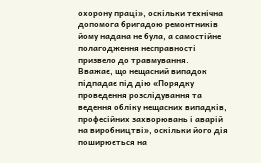охорону праці», оскільки технічна допомога бригадою ремонтників йому надана не була, а самостійне полагодження несправності призвело до травмування.
Вважає, що нещасний випадок підпадає під дію «Порядку проведення розслідування та ведення обліку нещасних випадків, професійних захворювань і аварій на виробництві», оскільки його дія поширюється на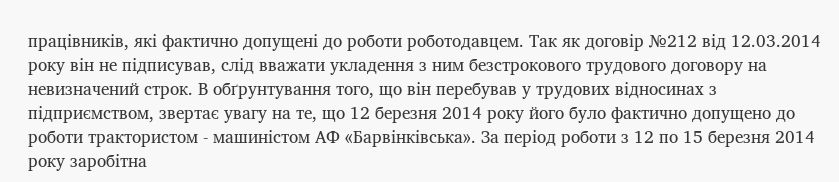працівників, які фактично допущені до роботи роботодавцем. Так як договір №212 від 12.03.2014 року він не підписував, слід вважати укладення з ним безстрокового трудового договору на невизначений строк. В обґрунтування того, що він перебував у трудових відносинах з підприємством, звертає увагу на те, що 12 березня 2014 року його було фактично допущено до роботи трактористом - машиністом АФ «Барвінківська». За період роботи з 12 по 15 березня 2014 року заробітна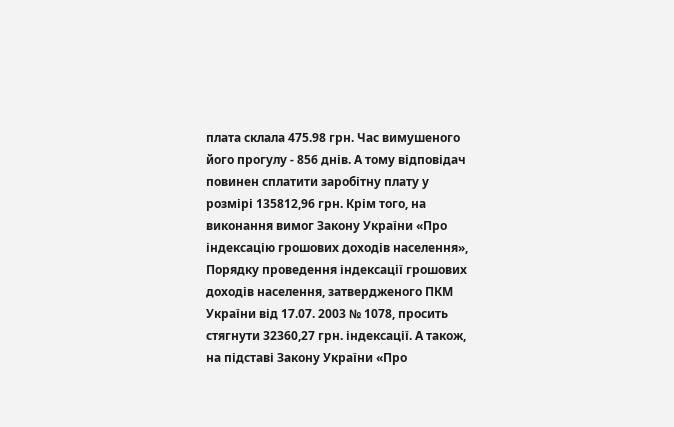плата склала 475.98 грн. Час вимушеного його прогулу - 856 днів. А тому відповідач повинен сплатити заробітну плату у розмірі 135812,96 грн. Крім того, на виконання вимог Закону України «Про індексацію грошових доходів населення», Порядку проведення індексації грошових доходів населення, затвердженого ПКМ України від 17.07. 2003 № 1078, просить стягнути 32360,27 грн. індексації. А також, на підставі Закону України «Про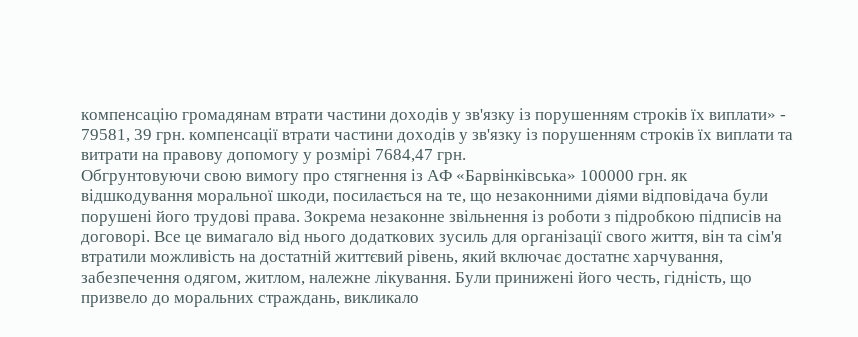компенсацію громадянам втрати частини доходів у зв'язку із порушенням строків їх виплати» - 79581, 39 грн. компенсації втрати частини доходів у зв'язку із порушенням строків їх виплати та витрати на правову допомогу у розмірі 7684,47 грн.
Обгрунтовуючи свою вимогу про стягнення із АФ «Барвінківська» 100000 грн. як відшкодування моральної шкоди, посилається на те, що незаконними діями відповідача були порушені його трудові права. Зокрема незаконне звільнення із роботи з підробкою підписів на договорі. Все це вимагало від нього додаткових зусиль для організації свого життя, він та сім'я втратили можливість на достатній життєвий рівень, який включає достатнє харчування, забезпечення одягом, житлом, належне лікування. Були принижені його честь, гідність, що призвело до моральних страждань, викликало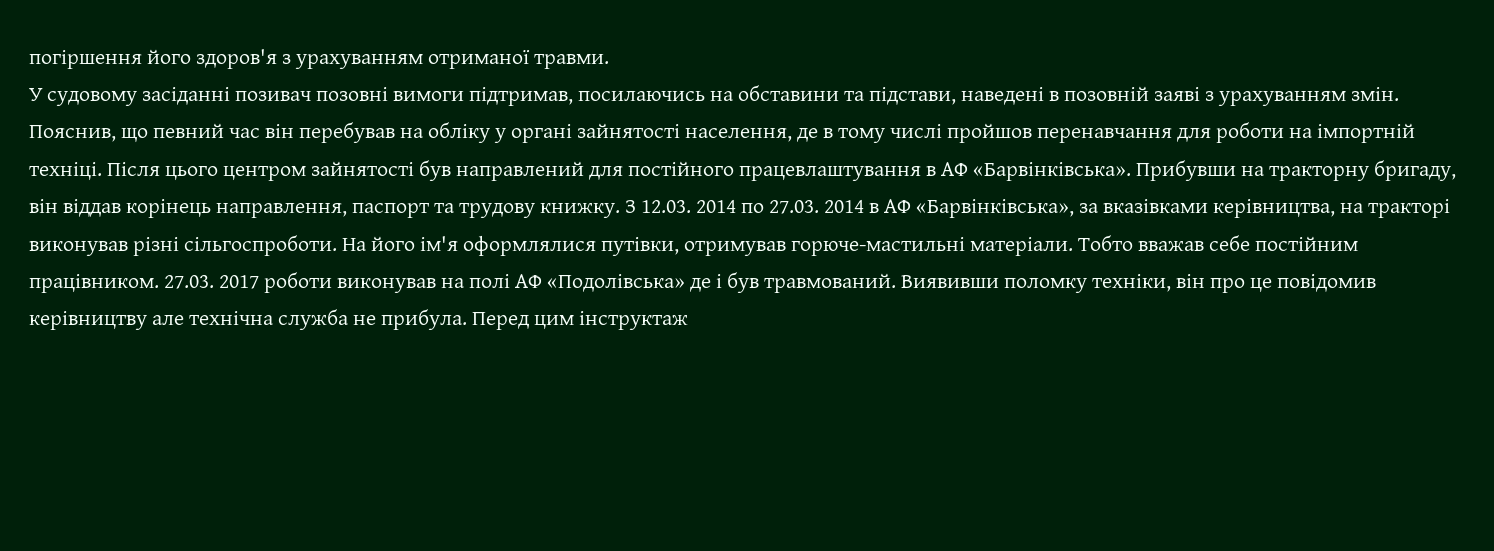погіршення його здоров'я з урахуванням отриманої травми.
У судовому засіданні позивач позовні вимоги підтримав, посилаючись на обставини та підстави, наведені в позовній заяві з урахуванням змін. Пояснив, що певний час він перебував на обліку у органі зайнятості населення, де в тому числі пройшов перенавчання для роботи на імпортній техніці. Після цього центром зайнятості був направлений для постійного працевлаштування в АФ «Барвінківська». Прибувши на тракторну бригаду, він віддав корінець направлення, паспорт та трудову книжку. З 12.03. 2014 по 27.03. 2014 в АФ «Барвінківська», за вказівками керівництва, на тракторі виконував різні сільгоспроботи. На його ім'я оформлялися путівки, отримував горюче-мастильні матеріали. Тобто вважав себе постійним працівником. 27.03. 2017 роботи виконував на полі АФ «Подолівська» де і був травмований. Виявивши поломку техніки, він про це повідомив керівництву але технічна служба не прибула. Перед цим інструктаж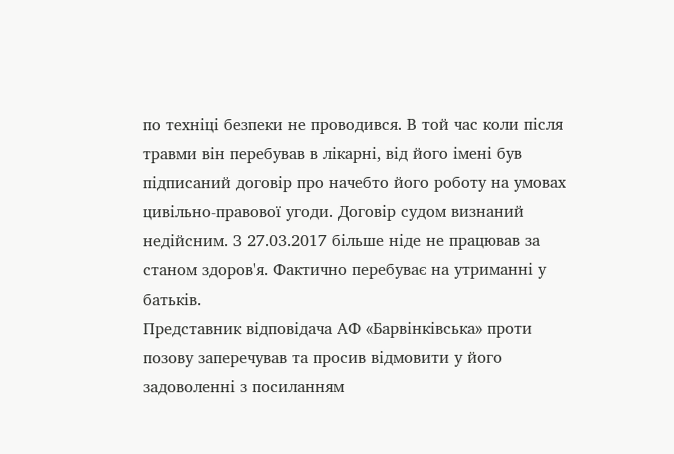по техніці безпеки не проводився. В той час коли після травми він перебував в лікарні, від його імені був підписаний договір про начебто його роботу на умовах цивільно-правової угоди. Договір судом визнаний недійсним. З 27.03.2017 більше ніде не працював за станом здоров'я. Фактично перебуває на утриманні у батьків.
Представник відповідача АФ «Барвінківська» проти позову заперечував та просив відмовити у його задоволенні з посиланням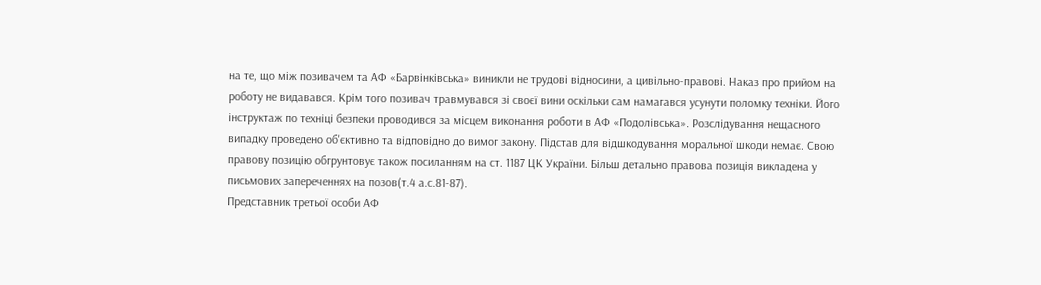на те, що між позивачем та АФ «Барвінківська» виникли не трудові відносини, а цивільно-правові. Наказ про прийом на роботу не видавався. Крім того позивач травмувався зі своєї вини оскільки сам намагався усунути поломку техніки. Його інструктаж по техніці безпеки проводився за місцем виконання роботи в АФ «Подолівська». Розслідування нещасного випадку проведено об'єктивно та відповідно до вимог закону. Підстав для відшкодування моральної шкоди немає. Свою правову позицію обгрунтовує також посиланням на ст. 1187 ЦК України. Більш детально правова позиція викладена у письмових запереченнях на позов(т.4 а.с.81-87).
Представник третьої особи АФ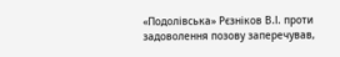«Подолівська» Рєзніков В.І. проти задоволення позову заперечував,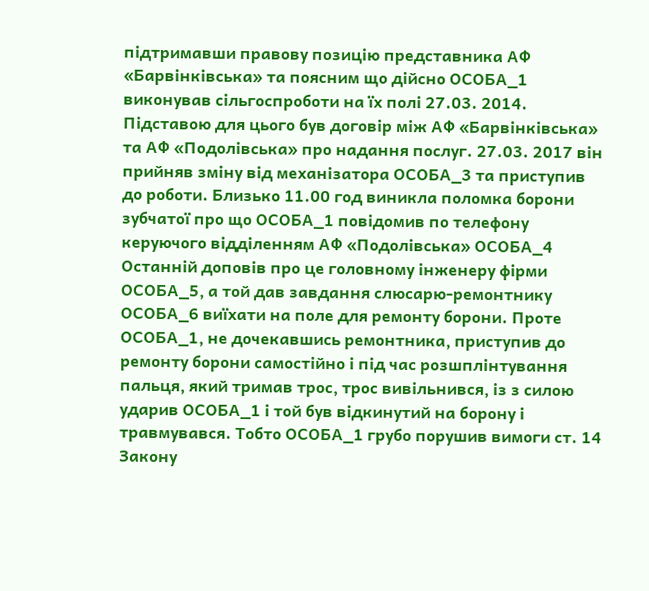підтримавши правову позицію представника АФ «Барвінківська» та поясним що дійсно ОСОБА_1 виконував сільгоспроботи на їх полі 27.03. 2014. Підставою для цього був договір між АФ «Барвінківська» та АФ «Подолівська» про надання послуг. 27.03. 2017 він прийняв зміну від механізатора ОСОБА_3 та приступив до роботи. Близько 11.00 год виникла поломка борони зубчатої про що ОСОБА_1 повідомив по телефону керуючого відділенням АФ «Подолівська» ОСОБА_4 Останній доповів про це головному інженеру фірми ОСОБА_5, а той дав завдання слюсарю-ремонтнику ОСОБА_6 виїхати на поле для ремонту борони. Проте ОСОБА_1, не дочекавшись ремонтника, приступив до ремонту борони самостійно і під час розшплінтування пальця, який тримав трос, трос вивільнився, із з силою ударив ОСОБА_1 і той був відкинутий на борону і травмувався. Тобто ОСОБА_1 грубо порушив вимоги ст. 14 Закону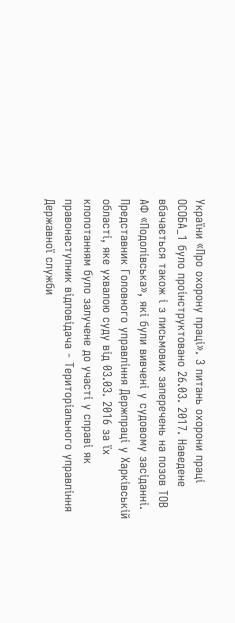України «Про охорону праці». З питань охорони праці ОСОБА_1 було проінструктовано 26.03. 2017. Наведене вбачається також і з письмових заперечень на позов ТОВ АФ «Подолівська», які були вивчені у судовому засіданні.
Представник Головного управління Держпраці у Харківській області, яке ухвалою суду від 03.03. 2016 за їх клопотанням було залучене до участі у справі як правонаступник відповідача - Територіального управління Державної служби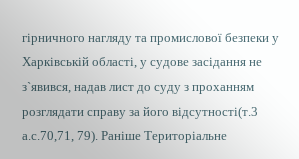гірничного нагляду та промислової безпеки у Харківській області, у судове засідання не з`явився, надав лист до суду з проханням розглядати справу за його відсутності(т.3 а.с.70,71, 79). Раніше Територіальне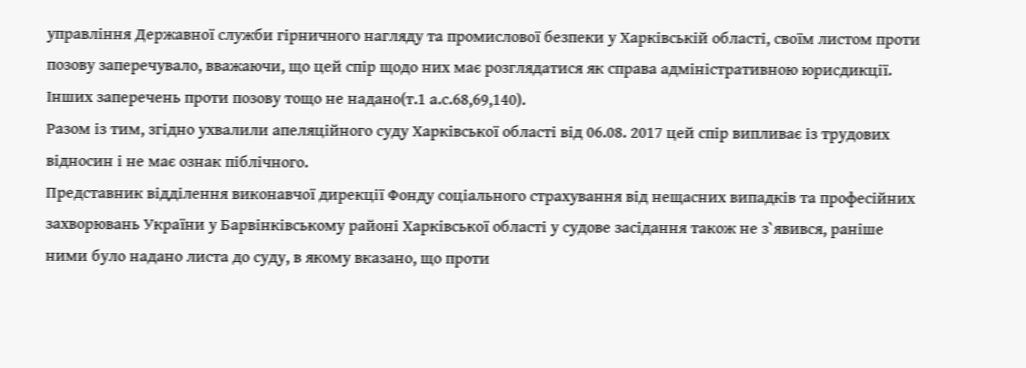управління Державної служби гірничного нагляду та промислової безпеки у Харківській області, своїм листом проти позову заперечувало, вважаючи, що цей спір щодо них має розглядатися як справа адміністративною юрисдикції. Інших заперечень проти позову тощо не надано(т.1 а.с.68,69,140).
Разом із тим, згідно ухвалили апеляційного суду Харківської області від 06.08. 2017 цей спір випливає із трудових відносин і не має ознак піблічного.
Представник відділення виконавчої дирекції Фонду соціального страхування від нещасних випадків та професійних захворювань України у Барвінківському районі Харківської області у судове засідання також не з`явився, раніше ними було надано листа до суду, в якому вказано, що проти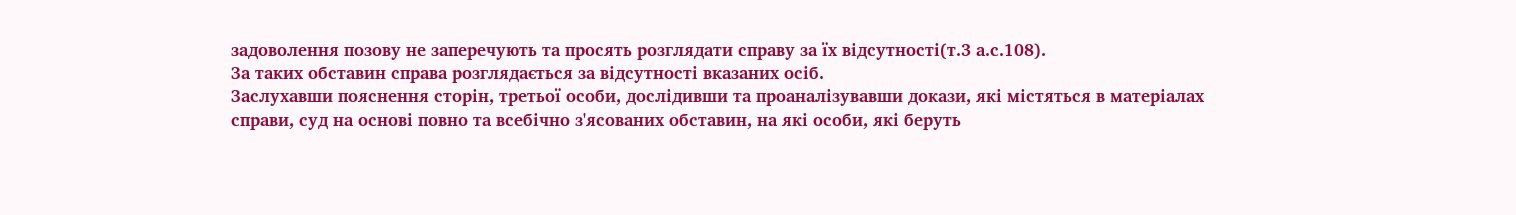задоволення позову не заперечують та просять розглядати справу за їх відсутності(т.3 а.с.108).
За таких обставин справа розглядається за відсутності вказаних осіб.
Заслухавши пояснення сторін, третьої особи, дослідивши та проаналізувавши докази, які містяться в матеріалах справи, суд на основі повно та всебічно з'ясованих обставин, на які особи, які беруть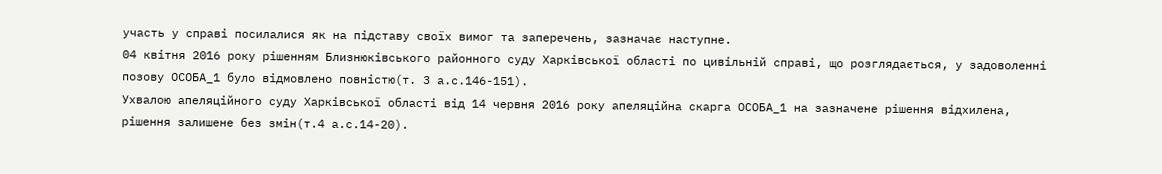участь у справі посилалися як на підставу своїх вимог та заперечень, зазначає наступне.
04 квітня 2016 року рішенням Близнюківського районного суду Харківської області по цивільній справі, що розглядається, у задоволенні позову ОСОБА_1 було відмовлено повністю(т. 3 а.с.146-151).
Ухвалою апеляційного суду Харківської області від 14 червня 2016 року апеляційна скарга ОСОБА_1 на зазначене рішення відхилена, рішення залишене без змін(т.4 а.с.14-20).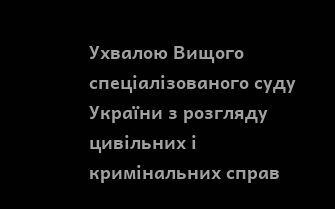Ухвалою Вищого спеціалізованого суду України з розгляду цивільних і кримінальних справ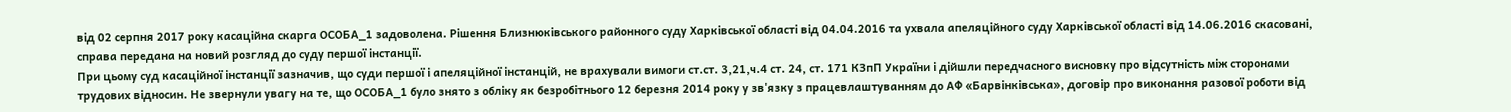від 02 серпня 2017 року касаційна скарга ОСОБА_1 задоволена. Рішення Близнюківського районного суду Харківської області від 04.04.2016 та ухвала апеляційного суду Харківської області від 14.06.2016 скасовані, справа передана на новий розгляд до суду першої інстанції.
При цьому суд касаційної інстанції зазначив, що суди першої і апеляційної інстанцій, не врахували вимоги ст.ст. 3,21,ч.4 ст. 24, ст. 171 КЗпП України і дійшли передчасного висновку про відсутність між сторонами трудових відносин. Не звернули увагу на те, що ОСОБА_1 було знято з обліку як безробітнього 12 березня 2014 року у зв'язку з працевлаштуванням до АФ «Барвінківська», договір про виконання разової роботи від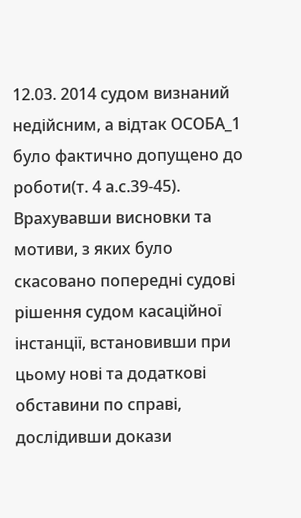12.03. 2014 судом визнаний недійсним, а відтак ОСОБА_1 було фактично допущено до роботи(т. 4 а.с.39-45).
Врахувавши висновки та мотиви, з яких було скасовано попередні судові рішення судом касаційної інстанції, встановивши при цьому нові та додаткові обставини по справі, дослідивши докази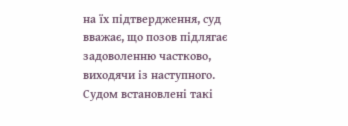на їх підтвердження, суд вважає, що позов підлягає задоволенню частково, виходячи із наступного.
Судом встановлені такі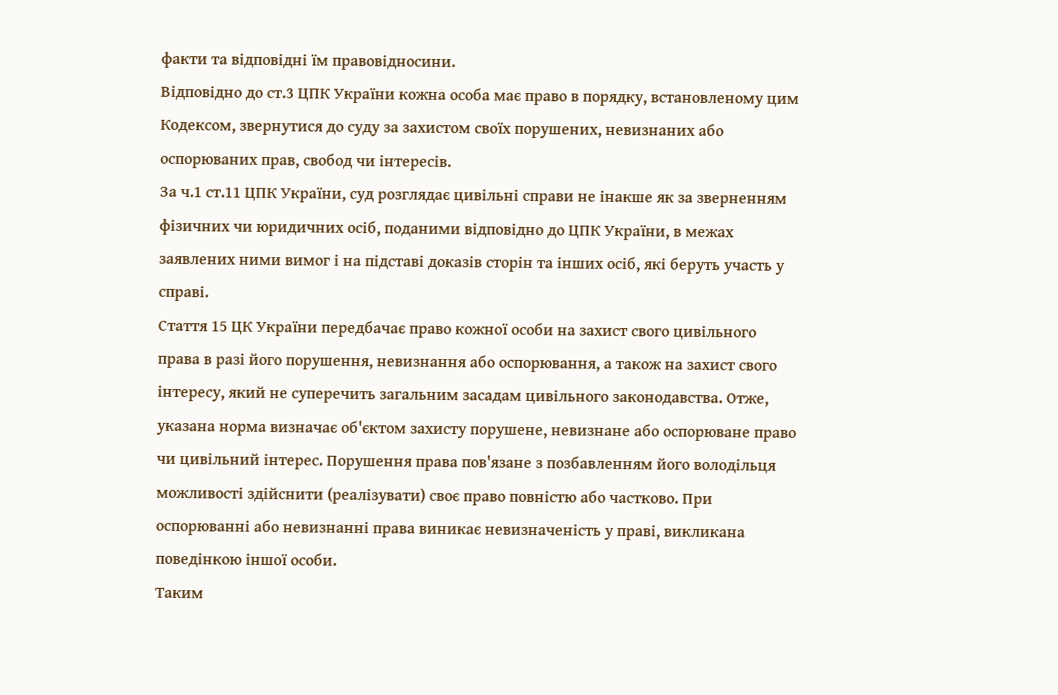факти та відповідні їм правовідносини.
Відповідно до ст.3 ЦПК України кожна особа має право в порядку, встановленому цим Кодексом, звернутися до суду за захистом своїх порушених, невизнаних або оспорюваних прав, свобод чи інтересів.
За ч.1 ст.11 ЦПК України, суд розглядає цивільні справи не інакше як за зверненням фізичних чи юридичних осіб, поданими відповідно до ЦПК України, в межах заявлених ними вимог і на підставі доказів сторін та інших осіб, які беруть участь у справі.
Стаття 15 ЦК України передбачає право кожної особи на захист свого цивільного права в разі його порушення, невизнання або оспорювання, а також на захист свого інтересу, який не суперечить загальним засадам цивільного законодавства. Отже, указана норма визначає об'єктом захисту порушене, невизнане або оспорюване право чи цивільний інтерес. Порушення права пов'язане з позбавленням його володільця можливості здійснити (реалізувати) своє право повністю або частково. При оспорюванні або невизнанні права виникає невизначеність у праві, викликана поведінкою іншої особи.
Таким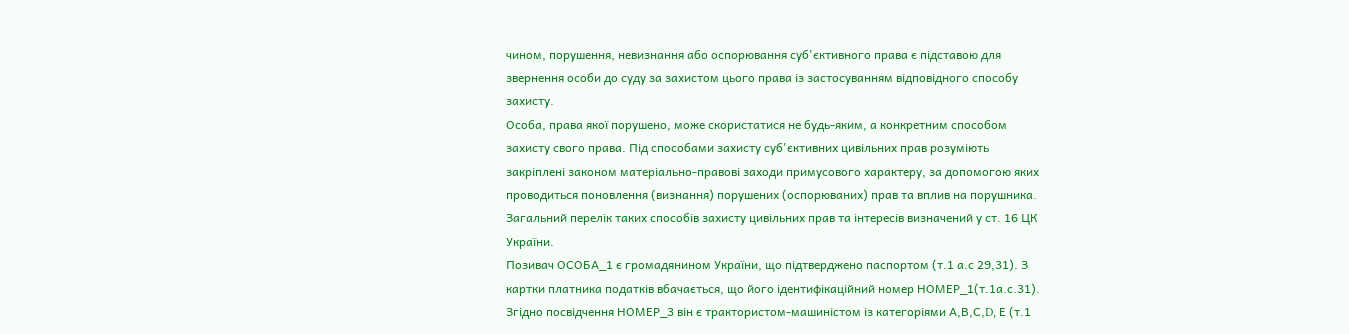чином, порушення, невизнання або оспорювання суб'єктивного права є підставою для звернення особи до суду за захистом цього права із застосуванням відповідного способу захисту.
Особа, права якої порушено, може скористатися не будь-яким, а конкретним способом захисту свого права. Під способами захисту суб'єктивних цивільних прав розуміють закріплені законом матеріально-правові заходи примусового характеру, за допомогою яких проводиться поновлення (визнання) порушених (оспорюваних) прав та вплив на порушника.
Загальний перелік таких способів захисту цивільних прав та інтересів визначений у ст. 16 ЦК України.
Позивач ОСОБА_1 є громадянином України, що підтверджено паспортом (т.1 а.с 29,31). З картки платника податків вбачається, що його ідентифікаційний номер НОМЕР_1(т.1а.с.31).
Згідно посвідчення НОМЕР_3 він є трактористом-машиністом із категоріями А,В,С,D, Е (т.1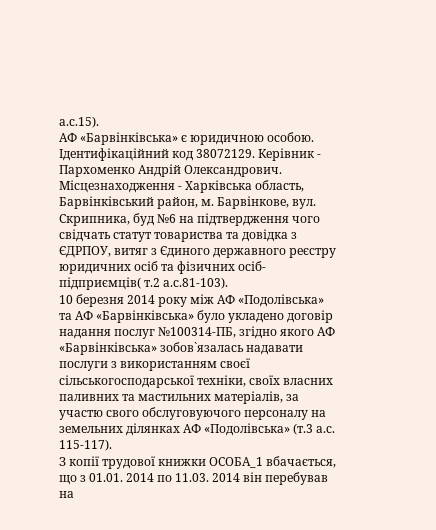а.с.15).
АФ «Барвінківська» є юридичною особою. Ідентифікаційний код 38072129. Керівник - Пархоменко Андрій Олександрович. Місцезнаходження - Харківська область, Барвінківський район, м. Барвінкове, вул. Скрипника, буд №6 на підтвердження чого свідчать статут товариства та довідка з ЄДРПОУ, витяг з Єдиного державного реєстру юридичних осіб та фізичних осіб-підприємців( т.2 а.с.81-103).
10 березня 2014 року між АФ «Подолівська» та АФ «Барвінківська» було укладено договір надання послуг №100314-ПБ, згідно якого АФ «Барвінківська» зобов`язалась надавати послуги з використанням своєї сільськогосподарської техніки, своїх власних паливних та мастильних матеріалів, за участю свого обслуговуючого персоналу на земельних ділянках АФ «Подолівська» (т.3 а.с. 115-117).
З копії трудової книжки ОСОБА_1 вбачається, що з 01.01. 2014 по 11.03. 2014 він перебував на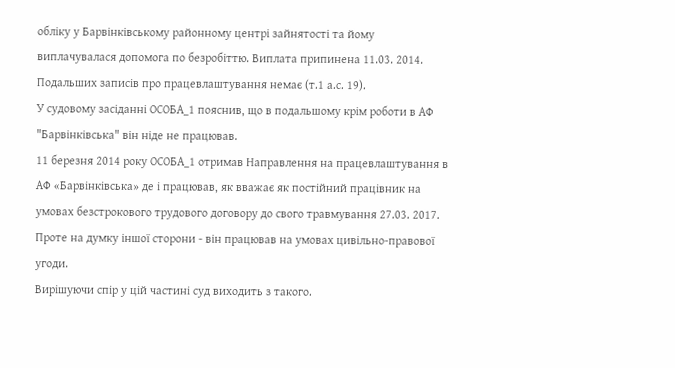обліку у Барвінківському районному центрі зайнятості та йому виплачувалася допомога по безробіттю. Виплата припинена 11.03. 2014. Подальших записів про працевлаштування немає (т.1 а.с. 19).
У судовому засіданні ОСОБА_1 пояснив, що в подальшому крім роботи в АФ "Барвінківська" він ніде не працював.
11 березня 2014 року ОСОБА_1 отримав Направлення на працевлаштування в АФ «Барвінківська» де і працював, як вважає як постійний працівник на умовах безстрокового трудового договору до свого травмування 27.03. 2017.
Проте на думку іншої сторони - він працював на умовах цивільно-правової угоди.
Вирішуючи спір у цій частині суд виходить з такого.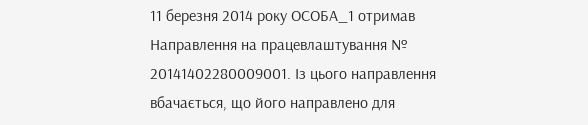11 березня 2014 року ОСОБА_1 отримав Направлення на працевлаштування № 20141402280009001. Із цього направлення вбачається, що його направлено для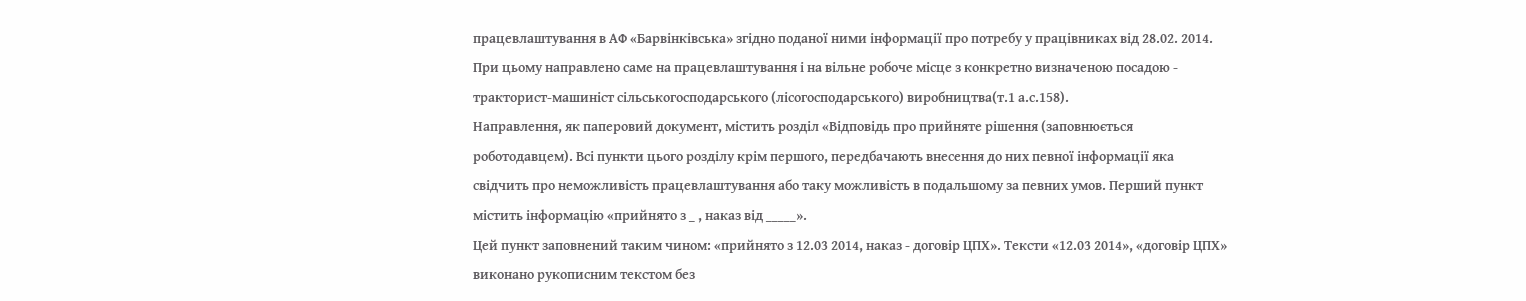працевлаштування в АФ «Барвінківська» згідно поданої ними інформації про потребу у працівниках від 28.02. 2014. При цьому направлено саме на працевлаштування і на вільне робоче місце з конкретно визначеною посадою - тракторист-машиніст сільськогосподарського (лісогосподарського) виробництва(т.1 а.с.158).
Направлення, як паперовий документ, містить розділ «Відповідь про прийняте рішення (заповнюється роботодавцем). Всі пункти цього розділу крім першого, передбачають внесення до них певної інформації яка свідчить про неможливість працевлаштування або таку можливість в подальшому за певних умов. Перший пункт містить інформацію «прийнято з _ , наказ від _____».
Цей пункт заповнений таким чином: «прийнято з 12.03 2014, наказ - договір ЦПХ». Тексти «12.03 2014», «договір ЦПХ» виконано рукописним текстом без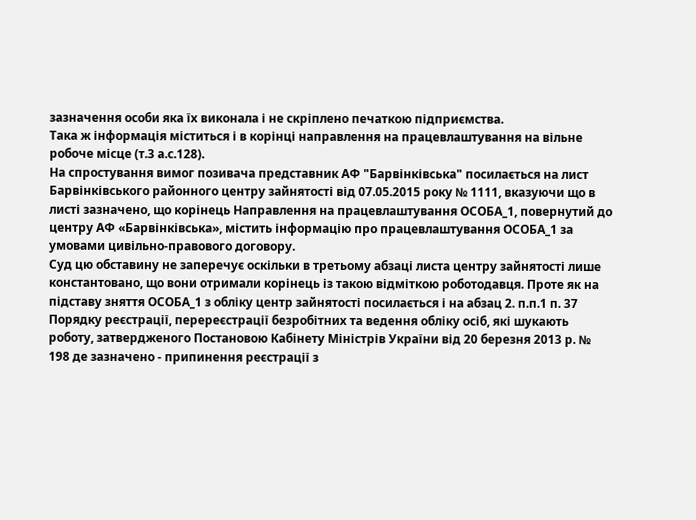зазначення особи яка їх виконала і не скріплено печаткою підприємства.
Така ж інформація міститься і в корінці направлення на працевлаштування на вільне робоче місце (т.3 а.с.128).
На спростування вимог позивача представник АФ "Барвінківська" посилається на лист Барвінківського районного центру зайнятості від 07.05.2015 року № 1111, вказуючи що в листі зазначено, що корінець Направлення на працевлаштування ОСОБА_1, повернутий до центру АФ «Барвінківська», містить інформацію про працевлаштування ОСОБА_1 за умовами цивільно-правового договору.
Суд цю обставину не заперечує оскільки в третьому абзаці листа центру зайнятості лише константовано, що вони отримали корінець із такою відміткою роботодавця. Проте як на підставу зняття ОСОБА_1 з обліку центр зайнятості посилається і на абзац 2. п.п.1 п. 37 Порядку реєстрації, перереєстрації безробітних та ведення обліку осіб, які шукають роботу, затвердженого Постановою Кабінету Міністрів України від 20 березня 2013 р. № 198 де зазначено - припинення реєстрації з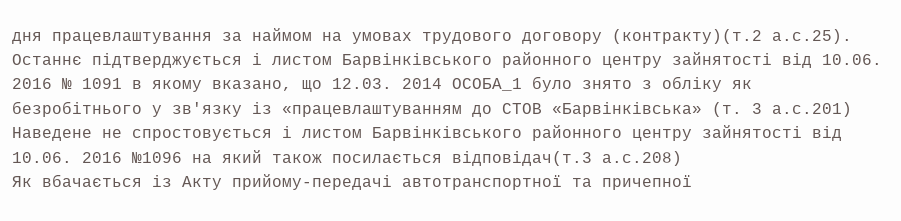дня працевлаштування за наймом на умовах трудового договору (контракту)(т.2 а.с.25).
Останнє підтверджується і листом Барвінківського районного центру зайнятості від 10.06. 2016 № 1091 в якому вказано, що 12.03. 2014 ОСОБА_1 було знято з обліку як безробітнього у зв'язку із «працевлаштуванням до СТОВ «Барвінківська» (т. 3 а.с.201)
Наведене не спростовується і листом Барвінківського районного центру зайнятості від 10.06. 2016 №1096 на який також посилається відповідач(т.3 а.с.208)
Як вбачається із Акту прийому-передачі автотранспортної та причепної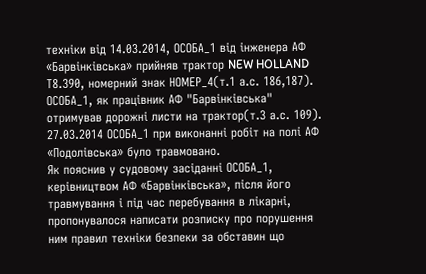техніки від 14.03.2014, ОСОБА_1 від інженера АФ «Барвінківська» прийняв трактор NEW HOLLAND Т8.390, номерний знак НОМЕР_4(т.1 а.с. 186,187).
ОСОБА_1, як працівник АФ "Барвінківська" отримував дорожні листи на трактор(т.3 а.с. 109).
27.03.2014 ОСОБА_1 при виконанні робіт на полі АФ «Подолівська» було травмовано.
Як пояснив у судовому засіданні ОСОБА_1, керівництвом АФ «Барвінківська», після його травмування і під час перебування в лікарні, пропонувалося написати розписку про порушення ним правил техніки безпеки за обставин що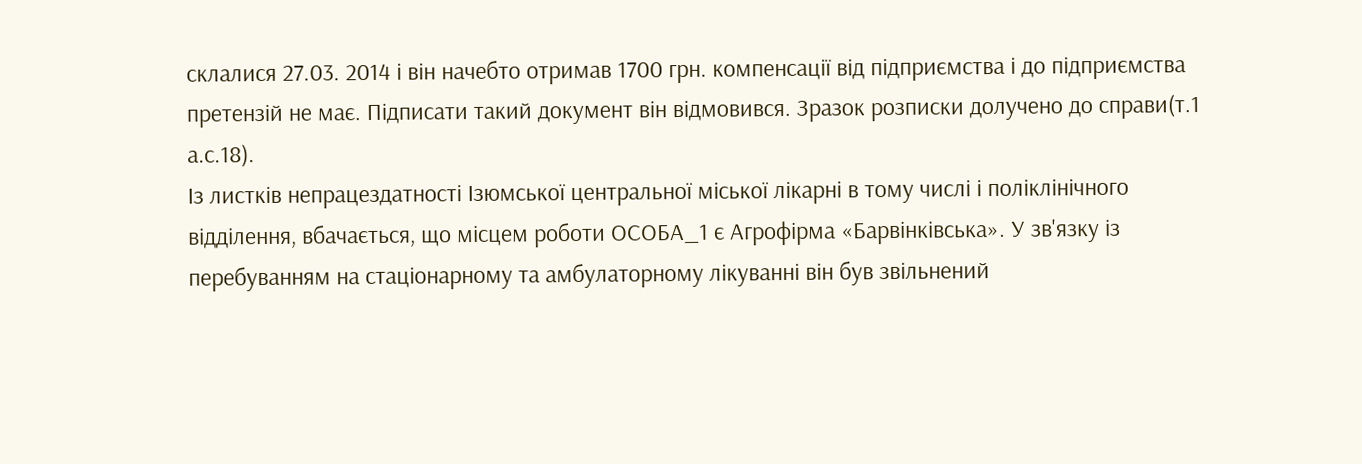склалися 27.03. 2014 і він начебто отримав 1700 грн. компенсації від підприємства і до підприємства претензій не має. Підписати такий документ він відмовився. Зразок розписки долучено до справи(т.1 а.с.18).
Із листків непрацездатності Ізюмської центральної міської лікарні в тому числі і поліклінічного відділення, вбачається, що місцем роботи ОСОБА_1 є Агрофірма «Барвінківська». У зв'язку із перебуванням на стаціонарному та амбулаторному лікуванні він був звільнений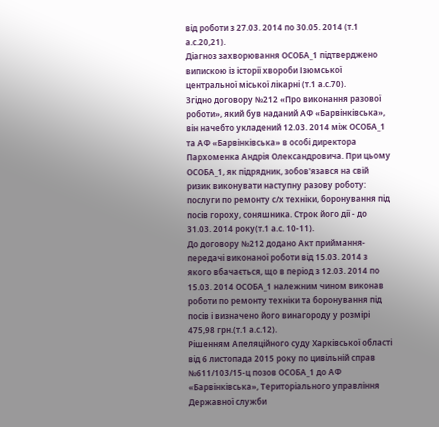від роботи з 27.03. 2014 по 30.05. 2014 (т.1 а.с.20,21).
Діагноз захворювання ОСОБА_1 підтверджено випискою із історії хвороби Ізюмської центральної міської лікарні (т.1 а.с.70).
Згідно договору №212 «Про виконання разової роботи», який був наданий АФ «Барвінківська», він начебто укладений 12.03. 2014 між ОСОБА_1 та АФ «Барвінківська» в особі директора Пархоменка Андрія Олександровича. При цьому ОСОБА_1, як підрядник, зобов'язався на свій ризик виконувати наступну разову роботу: послуги по ремонту с/х техніки, боронування під посів гороху, соняшника. Строк його дії - до 31.03. 2014 року(т.1 а.с. 10-11).
До договору №212 додано Акт приймання-передачі виконаної роботи від 15.03. 2014 з якого вбачається, що в період з 12.03. 2014 по 15.03. 2014 ОСОБА_1 належним чином виконав роботи по ремонту техніки та боронування під посів і визначено його винагороду у розмірі 475,98 грн.(т.1 а.с.12).
Рішенням Апеляційного суду Харківської області від 6 листопада 2015 року по цивільній справ №611/103/15-ц позов ОСОБА_1 до АФ «Барвінківська», Територіального управління Державної служби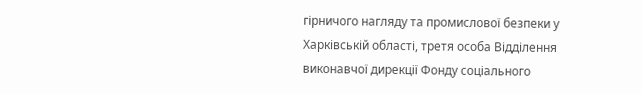гірничого нагляду та промислової безпеки у Харківській області, третя особа Відділення виконавчої дирекції Фонду соціального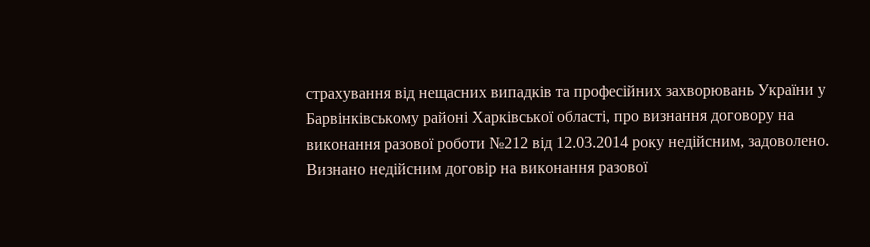страхування від нещасних випадків та професійних захворювань України у Барвінківському районі Харківської області, про визнання договору на виконання разової роботи №212 від 12.03.2014 року недійсним, задоволено. Визнано недійсним договір на виконання разової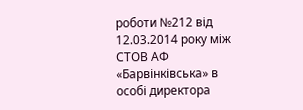роботи №212 від 12.03.2014 року між СТОВ АФ «Барвінківська» в особі директора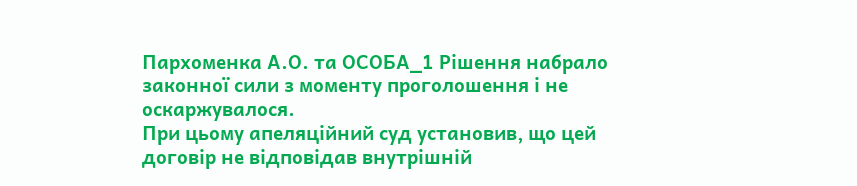Пархоменка А.О. та ОСОБА_1 Рішення набрало законної сили з моменту проголошення і не оскаржувалося.
При цьому апеляційний суд установив, що цей договір не відповідав внутрішній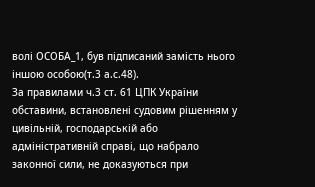волі ОСОБА_1, був підписаний замість нього іншою особою(т.3 а.с.48).
За правилами ч.3 ст. 61 ЦПК України обставини, встановлені судовим рішенням у цивільній, господарській або адміністративній справі, що набрало законної сили, не доказуються при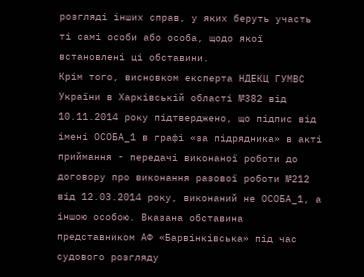розгляді інших справ, у яких беруть участь ті самі особи або особа, щодо якої встановлені ці обставини.
Крім того, висновком експерта НДЕКЦ ГУМВС України в Харківській області №382 від 10.11.2014 року підтверджено, що підпис від імені ОСОБА_1 в графі «за підрядника» в акті приймання - передачі виконаної роботи до договору про виконання разової роботи №212 від 12.03.2014 року, виконаний не ОСОБА_1, а іншою особою. Вказана обставина представником АФ «Барвінківська» під час судового розгляду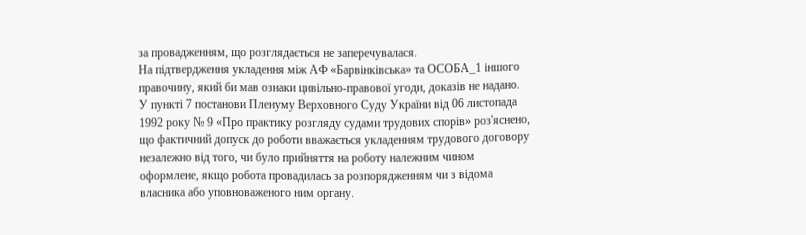за провадженням, що розглядається не заперечувалася.
На підтвердження укладення між АФ «Барвінківська» та ОСОБА_1 іншого правочину, який би мав ознаки цивільно-правової угоди, доказів не надано.
У пункті 7 постанови Пленуму Верховного Суду України від 06 листопада 1992 року № 9 «Про практику розгляду судами трудових спорів» роз'яснено, що фактичний допуск до роботи вважається укладенням трудового договору незалежно від того, чи було прийняття на роботу належним чином оформлене, якщо робота провадилась за розпорядженням чи з відома власника або уповноваженого ним органу.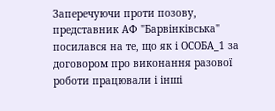Заперечуючи проти позову, представник АФ "Барвінківська" посилався на те, що як і ОСОБА_1 за договором про виконання разової роботи працювали і інші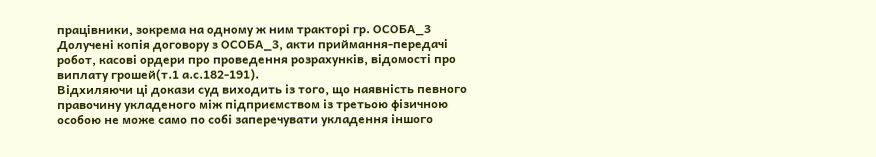працівники, зокрема на одному ж ним тракторі гр. ОСОБА_3 Долучені копія договору з ОСОБА_3, акти приймання-передачі робот, касові ордери про проведення розрахунків, відомості про виплату грошей(т.1 а.с.182-191).
Відхиляючи ці докази суд виходить із того, що наявність певного правочину укладеного між підприємством із третьою фізичною особою не може само по собі заперечувати укладення іншого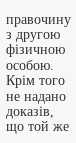правочину з другою фізичною особою. Крім того не надано доказів, що той же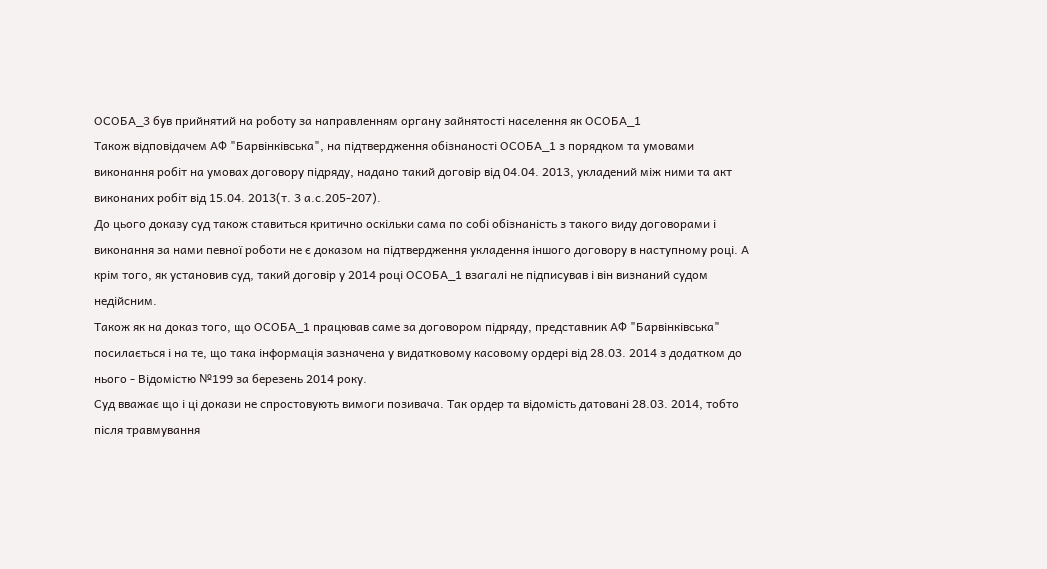ОСОБА_3 був прийнятий на роботу за направленням органу зайнятості населення як ОСОБА_1
Також відповідачем АФ "Барвінківська", на підтвердження обізнаності ОСОБА_1 з порядком та умовами виконання робіт на умовах договору підряду, надано такий договір від 04.04. 2013, укладений між ними та акт виконаних робіт від 15.04. 2013(т. 3 а.с.205-207).
До цього доказу суд також ставиться критично оскільки сама по собі обізнаність з такого виду договорами і виконання за нами певної роботи не є доказом на підтвердження укладення іншого договору в наступному році. А крім того, як установив суд, такий договір у 2014 році ОСОБА_1 взагалі не підписував і він визнаний судом недійсним.
Також як на доказ того, що ОСОБА_1 працював саме за договором підряду, представник АФ "Барвінківська" посилається і на те, що така інформація зазначена у видатковому касовому ордері від 28.03. 2014 з додатком до нього - Відомістю №199 за березень 2014 року.
Суд вважає що і ці докази не спростовують вимоги позивача. Так ордер та відомість датовані 28.03. 2014, тобто після травмування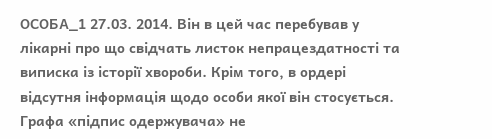ОСОБА_1 27.03. 2014. Він в цей час перебував у лікарні про що свідчать листок непрацездатності та виписка із історії хвороби. Крім того, в ордері відсутня інформація щодо особи якої він стосується. Графа «підпис одержувача» не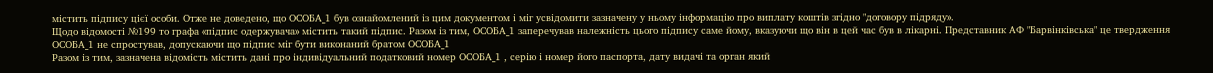містить підпису цієї особи. Отже не доведено, що ОСОБА_1 був ознайомлений із цим документом і міг усвідомити зазначену у ньому інформацію про виплату коштів згідно "договору підряду».
Щодо відомості №199 то графа «підпис одержувача» містить такий підпис. Разом із тим, ОСОБА_1 заперечував належність цього підпису саме йому, вказуючи що він в цей час був в лікарні. Представник АФ "Барвінківська" це твердження ОСОБА_1 не спростував, допускаючи що підпис міг бути виконаний братом ОСОБА_1
Разом із тим, зазначена відомість містить дані про індивідуальний податковий номер ОСОБА_1 , серію і номер його паспорта, дату видачі та орган який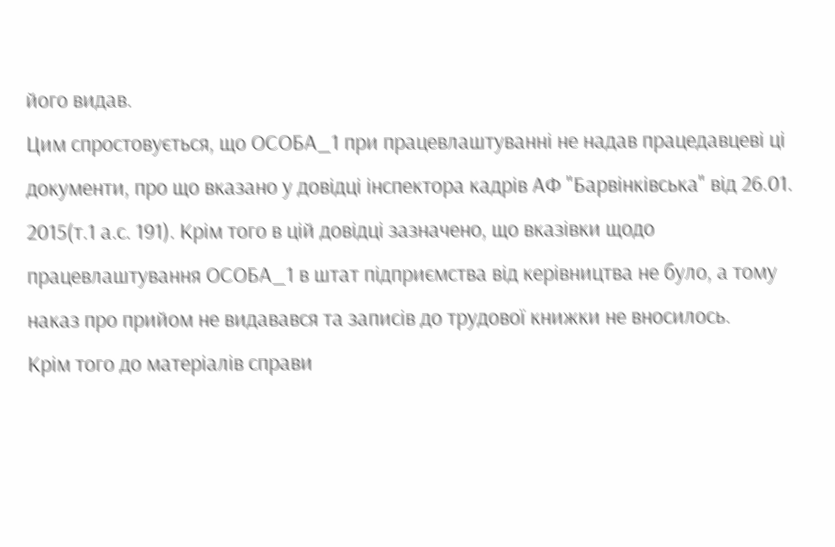його видав.
Цим спростовується, що ОСОБА_1 при працевлаштуванні не надав працедавцеві ці документи, про що вказано у довідці інспектора кадрів АФ "Барвінківська" від 26.01. 2015(т.1 а.с. 191). Крім того в цій довідці зазначено, що вказівки щодо працевлаштування ОСОБА_1 в штат підприємства від керівництва не було, а тому наказ про прийом не видавався та записів до трудової книжки не вносилось.
Крім того до матеріалів справи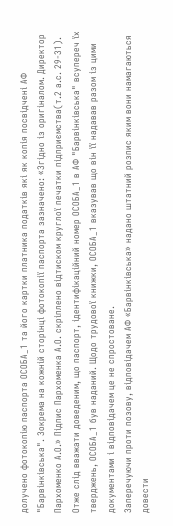долучено фотокопію паспорта ОСОБА_1 та його картки платника податків які як копія посвідчені АФ "Барвінківська". Зокрема на кожній сторінці фотокопії паспорта зазначено: «Згідно із оригіналом. Директор Пархоменко А.О.» Підпис Пархоменка А.О. скріплено відтиском круглої печатки підприємства(т.2 а.с. 29-31).
Отже слід вважати доведеним, що паспорт, ідентифікаційний номер ОСОБА_1 в АФ "Барвінківська" всупереч їх тверджень, ОСОБА_1 був наданий. Щодо трудової книжки, ОСОБА_1 вказував що він її надавав разом із цими документами і відповідачем це не спростоване.
Заперечуючи проти позову, відповідачем АФ «Барвінківська» надано штатний розпис яким вони намагаються довести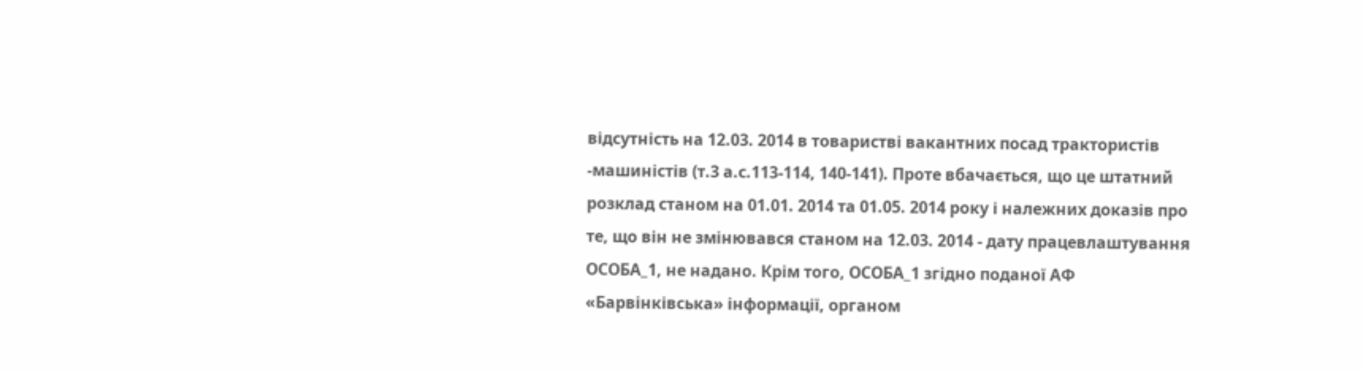відсутність на 12.03. 2014 в товаристві вакантних посад трактористів -машиністів (т.3 а.с.113-114, 140-141). Проте вбачається, що це штатний розклад станом на 01.01. 2014 та 01.05. 2014 року і належних доказів про те, що він не змінювався станом на 12.03. 2014 - дату працевлаштування ОСОБА_1, не надано. Крім того, ОСОБА_1 згідно поданої АФ «Барвінківська» інформації, органом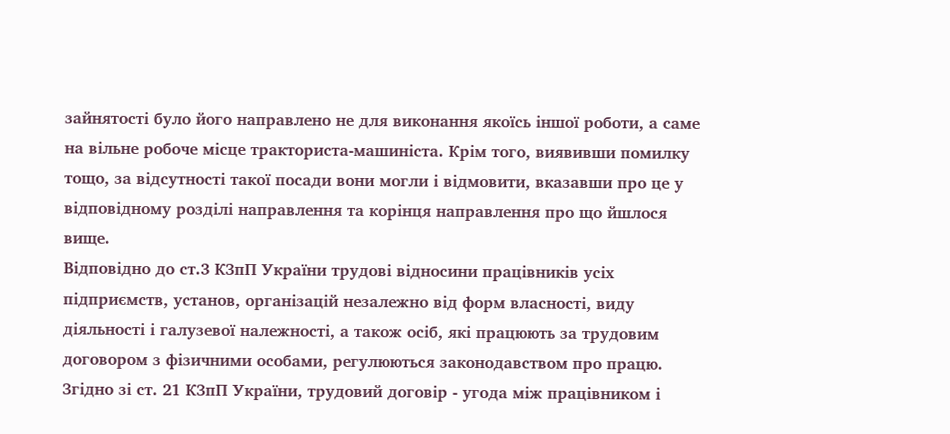зайнятості було його направлено не для виконання якоїсь іншої роботи, а саме на вільне робоче місце тракториста-машиніста. Крім того, виявивши помилку тощо, за відсутності такої посади вони могли і відмовити, вказавши про це у відповідному розділі направлення та корінця направлення про що йшлося вище.
Відповідно до ст.3 КЗпП України трудові відносини працівників усіх підприємств, установ, організацій незалежно від форм власності, виду діяльності і галузевої належності, а також осіб, які працюють за трудовим договором з фізичними особами, регулюються законодавством про працю.
Згідно зі ст. 21 КЗпП України, трудовий договір - угода між працівником і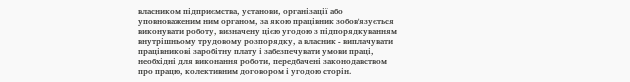власником підприємства, установи, організації або уповноваженим ним органом, за якою працівник зобов'язується виконувати роботу, визначену цією угодою з підпорядкуванням внутрішньому трудовому розпорядку, а власник - виплачувати працівникові заробітну плату і забезпечувати умови праці, необхідні для виконання роботи, передбачені законодавством про працю, колективним договором і угодою сторін.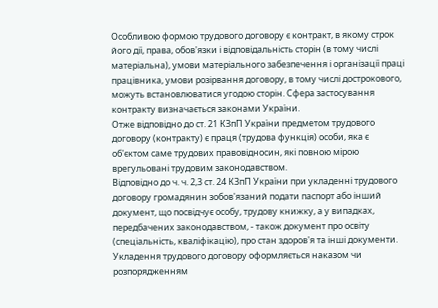Особливою формою трудового договору є контракт, в якому строк його дії, права, обов'язки і відповідальність сторін (в тому числі матеріальна), умови матеріального забезпечення і організації праці працівника, умови розірвання договору, в тому числі дострокового, можуть встановлюватися угодою сторін. Сфера застосування контракту визначається законами України.
Отже відповідно до ст. 21 КЗпП України предметом трудового договору (контракту) є праця (трудова функція) особи, яка є об'єктом саме трудових правовідносин, які повною мірою врегульовані трудовим законодавством.
Відповідно до ч. ч. 2,3 ст. 24 КЗпП України при укладенні трудового договору громадянин зобов'язаний подати паспорт або інший документ, що посвідчує особу, трудову книжку, а у випадках, передбачених законодавством, - також документ про освіту (спеціальність, кваліфікацію), про стан здоров'я та інші документи. Укладення трудового договору оформляється наказом чи розпорядженням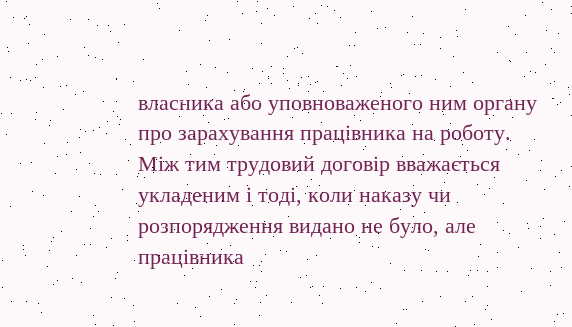власника або уповноваженого ним органу про зарахування працівника на роботу.
Між тим трудовий договір вважається укладеним і тоді, коли наказу чи розпорядження видано не було, але працівника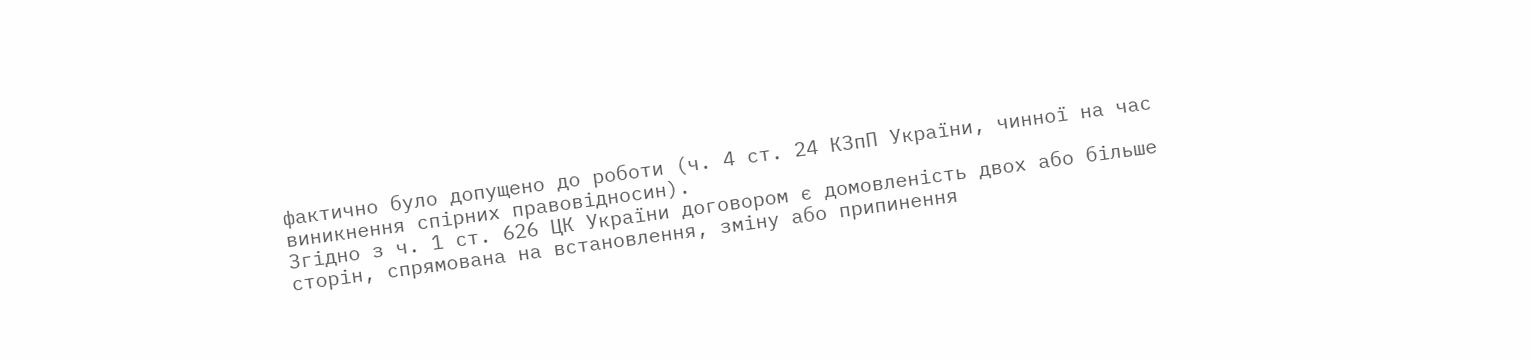фактично було допущено до роботи (ч. 4 ст. 24 КЗпП України, чинної на час виникнення спірних правовідносин).
Згідно з ч. 1 ст. 626 ЦК України договором є домовленість двох або більше сторін, спрямована на встановлення, зміну або припинення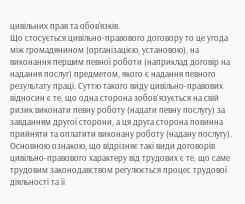цивільних прав та обов'язків.
Що стосується цивільно-правового договору то це угода між громадянином (організацією, установою), на виконання першим певної роботи (наприклад договір на надання послуг) предметом, якого є надання певного результату праці. Суттю такого виду цивільно-правових відносин є те, що одна сторона зобов`язується на свій ризик виконати певну роботу (надати певну послугу) за завданням другої сторони, а ця друга сторона повинна прийняти та оплатити виконану роботу (надану послугу). Основною ознакою, що відрізняє такі види договорів цивільно-правового характеру від трудових є те, що саме трудовим законодавством регулюється процес трудової діяльності та її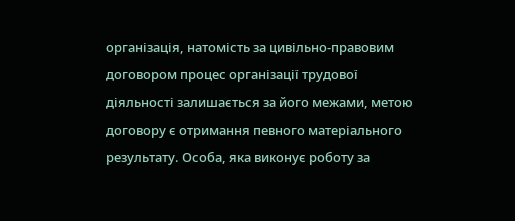організація, натомість за цивільно-правовим договором процес організації трудової діяльності залишається за його межами, метою договору є отримання певного матеріального результату. Особа, яка виконує роботу за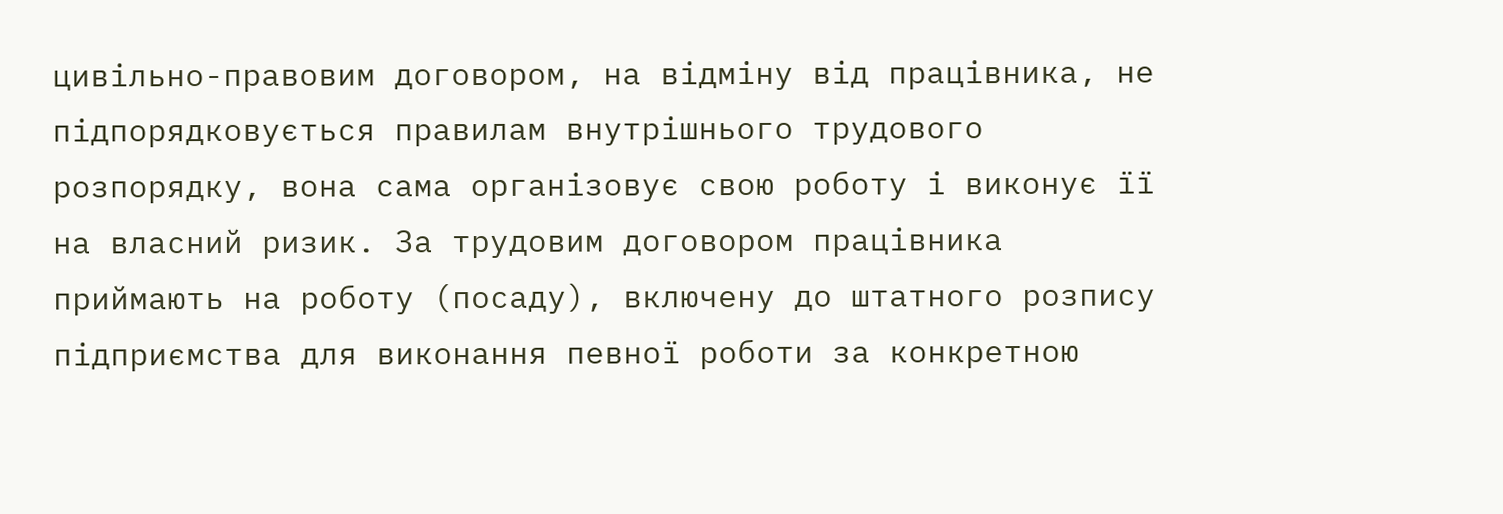цивільно-правовим договором, на відміну від працівника, не підпорядковується правилам внутрішнього трудового розпорядку, вона сама організовує свою роботу і виконує її на власний ризик. За трудовим договором працівника приймають на роботу (посаду), включену до штатного розпису підприємства для виконання певної роботи за конкретною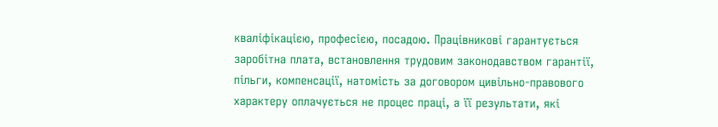кваліфікацією, професією, посадою. Працівникові гарантується заробітна плата, встановлення трудовим законодавством гарантії, пільги, компенсації, натомість за договором цивільно-правового характеру оплачується не процес праці, а її результати, які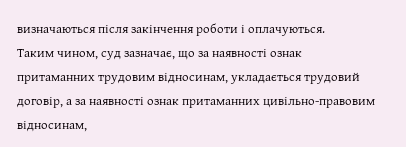визначаються після закінчення роботи і оплачуються.
Таким чином, суд зазначає, що за наявності ознак притаманних трудовим відносинам, укладається трудовий договір, а за наявності ознак притаманних цивільно-правовим відносинам,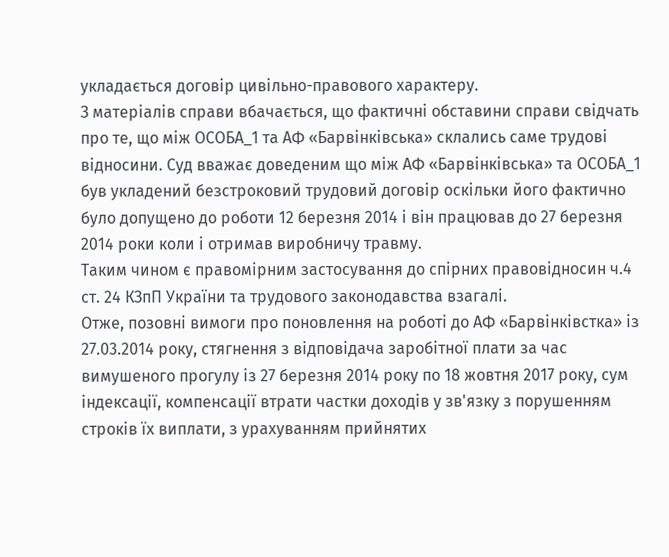укладається договір цивільно-правового характеру.
З матеріалів справи вбачається, що фактичні обставини справи свідчать про те, що між ОСОБА_1 та АФ «Барвінківська» склались саме трудові відносини. Суд вважає доведеним що між АФ «Барвінківська» та ОСОБА_1 був укладений безстроковий трудовий договір оскільки його фактично було допущено до роботи 12 березня 2014 і він працював до 27 березня 2014 роки коли і отримав виробничу травму.
Таким чином є правомірним застосування до спірних правовідносин ч.4 ст. 24 КЗпП України та трудового законодавства взагалі.
Отже, позовні вимоги про поновлення на роботі до АФ «Барвінківстка» із 27.03.2014 року, стягнення з відповідача заробітної плати за час вимушеного прогулу із 27 березня 2014 року по 18 жовтня 2017 року, сум індексації, компенсації втрати частки доходів у зв'язку з порушенням строків їх виплати, з урахуванням прийнятих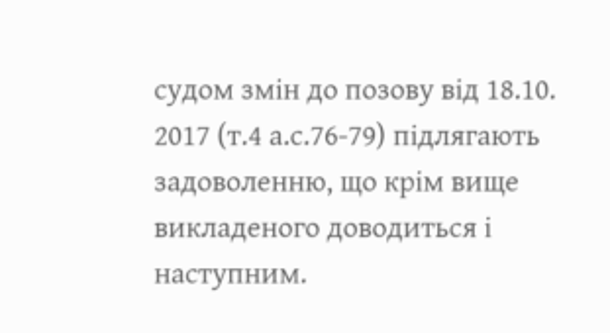судом змін до позову від 18.10. 2017 (т.4 а.с.76-79) підлягають задоволенню, що крім вище викладеного доводиться і наступним.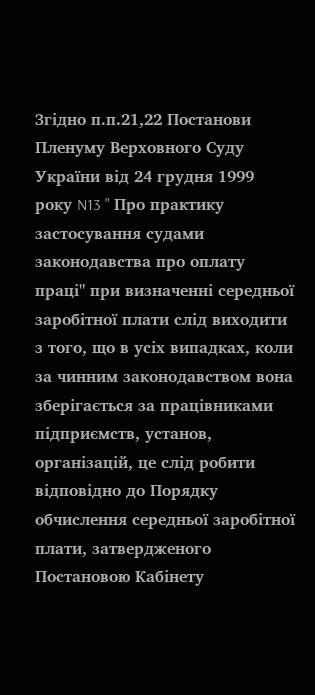Згідно п.п.21,22 Постанови Пленуму Верховного Суду України від 24 грудня 1999 року N13 " Про практику застосування судами законодавства про оплату праці" при визначенні середньої заробітної плати слід виходити з того, що в усіх випадках, коли за чинним законодавством вона зберігається за працівниками підприємств, установ, організацій, це слід робити відповідно до Порядку обчислення середньої заробітної плати, затвердженого Постановою Кабінету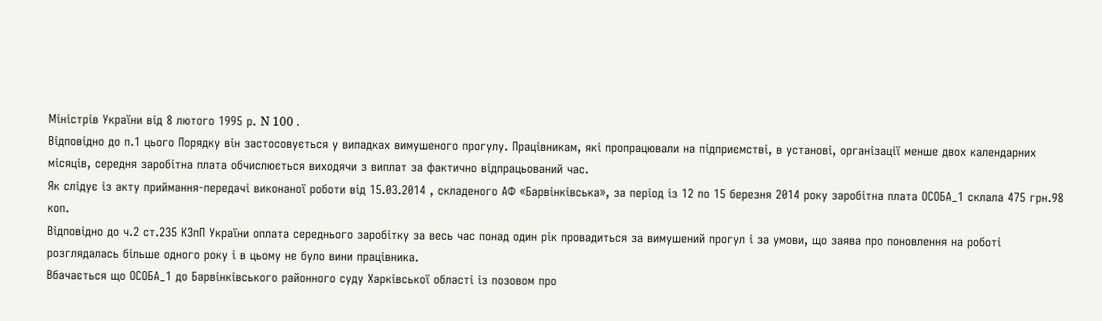Міністрів України від 8 лютого 1995 р. N 100 .
Відповідно до п.1 цього Порядку він застосовується у випадках вимушеного прогулу. Працівникам, які пропрацювали на підприємстві, в установі, організації менше двох календарних місяців, середня заробітна плата обчислюється виходячи з виплат за фактично відпрацьований час.
Як слідує із акту приймання-передачі виконаної роботи від 15.03.2014 , складеного АФ «Барвінківська», за період із 12 по 15 березня 2014 року заробітна плата ОСОБА_1 склала 475 грн.98 коп.
Відповідно до ч.2 ст.235 КЗпП України оплата середнього заробітку за весь час понад один рік провадиться за вимушений прогул і за умови, що заява про поновлення на роботі розглядалась більше одного року і в цьому не було вини працівника.
Вбачається що ОСОБА_1 до Барвінківського районного суду Харківської області із позовом про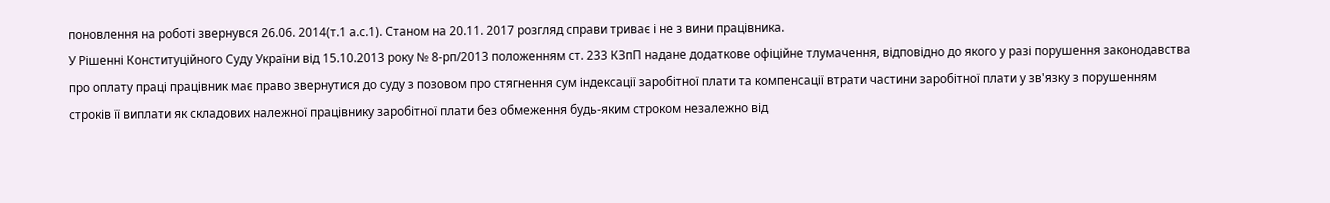поновлення на роботі звернувся 26.06. 2014(т.1 а.с.1). Станом на 20.11. 2017 розгляд справи триває і не з вини працівника.
У Рішенні Конституційного Суду України від 15.10.2013 року № 8-рп/2013 положенням ст. 233 КЗпП надане додаткове офіційне тлумачення, відповідно до якого у разі порушення законодавства про оплату праці працівник має право звернутися до суду з позовом про стягнення сум індексації заробітної плати та компенсації втрати частини заробітної плати у зв'язку з порушенням строків її виплати як складових належної працівнику заробітної плати без обмеження будь-яким строком незалежно від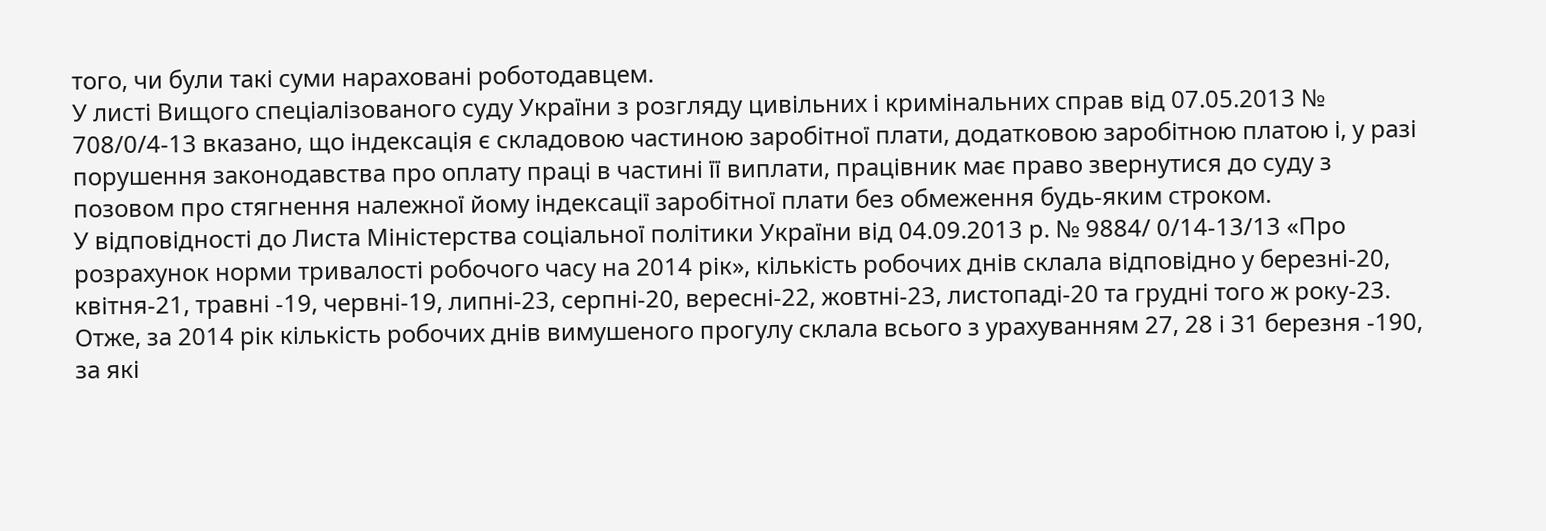того, чи були такі суми нараховані роботодавцем.
У листі Вищого спеціалізованого суду України з розгляду цивільних і кримінальних справ від 07.05.2013 № 708/0/4-13 вказано, що індексація є складовою частиною заробітної плати, додатковою заробітною платою і, у разі порушення законодавства про оплату праці в частині її виплати, працівник має право звернутися до суду з позовом про стягнення належної йому індексації заробітної плати без обмеження будь-яким строком.
У відповідності до Листа Міністерства соціальної політики України від 04.09.2013 р. № 9884/ 0/14-13/13 «Про розрахунок норми тривалості робочого часу на 2014 рік», кількість робочих днів склала відповідно у березні-20, квітня-21, травні -19, червні-19, липні-23, серпні-20, вересні-22, жовтні-23, листопаді-20 та грудні того ж року-23.
Отже, за 2014 рік кількість робочих днів вимушеного прогулу склала всього з урахуванням 27, 28 і 31 березня -190, за які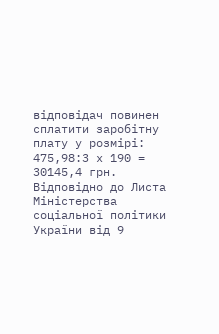відповідач повинен сплатити заробітну плату у розмірі: 475,98:3 х 190 = 30145,4 грн.
Відповідно до Листа Міністерства соціальної політики України від 9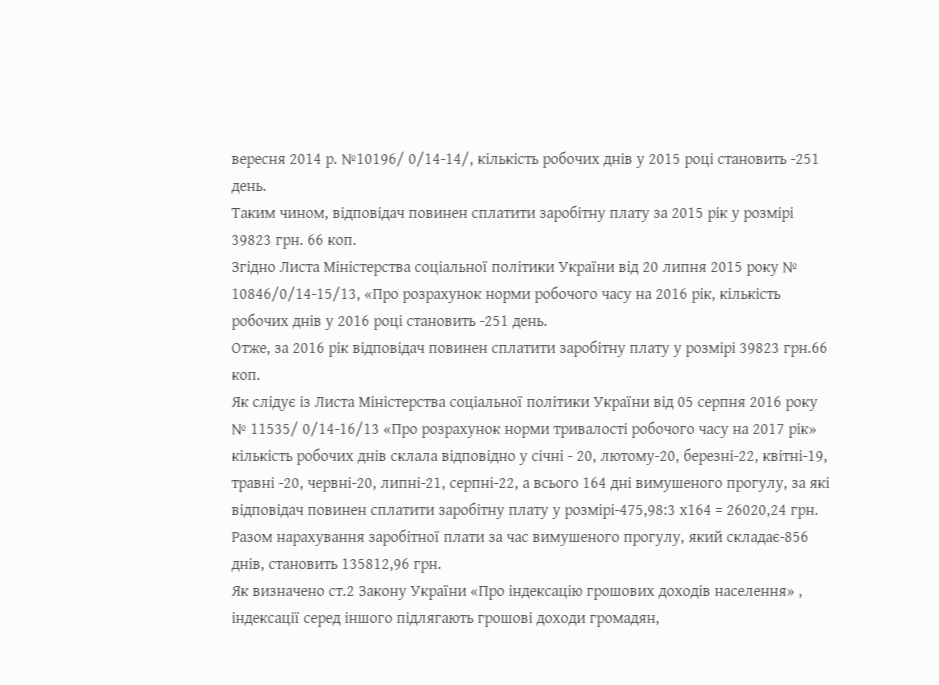вересня 2014 р. №10196/ 0/14-14/, кількість робочих днів у 2015 році становить -251 день.
Таким чином, відповідач повинен сплатити заробітну плату за 2015 рік у розмірі 39823 грн. 66 коп.
Згідно Листа Міністерства соціальної політики України від 20 липня 2015 року № 10846/0/14-15/13, «Про розрахунок норми робочого часу на 2016 piк, кількість робочих днів у 2016 році становить -251 день.
Отже, за 2016 рік відповідач повинен сплатити заробітну плату у розмірі 39823 грн.66 коп.
Як слідує із Листа Міністерства соціальної політики України від 05 серпня 2016 року № 11535/ 0/14-16/13 «Про розрахунок норми тривалості робочого часу на 2017 рік» кількість робочих днів склала відповідно у січні - 20, лютому-20, березні-22, квітні-19, травні -20, червні-20, липні-21, серпні-22, а всього 164 дні вимушеного прогулу, за які відповідач повинен сплатити заробітну плату у розмірі-475,98:3 х164 = 26020,24 грн.
Разом нарахування заробітної плати за час вимушеного прогулу, який складає-856 днів, становить 135812,96 грн.
Як визначено ст.2 Закону України «Про індексацію грошових доходів населення» , індексації серед іншого підлягають грошові доходи громадян,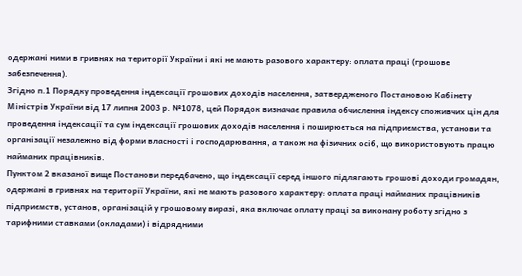одержані ними в гривнях на території України і які не мають разового характеру: оплата праці (грошове забезпечення).
Згідно п.1 Порядку проведення індексації грошових доходів населення, затвердженого Постановою Кабінету Міністрів України від 17 липня 2003 р. №1078, цей Порядок визначає правила обчислення індексу споживчих цін для проведення індексації та сум індексації грошових доходів населення і поширюється на підприємства, установи та організації незалежно від форми власності і господарювання, а також на фізичних осіб, що використовують працю найманих працівників.
Пунктом 2 вказаної вище Постанови передбачено, що індексації серед іншого підлягають грошові доходи громадян, одержані в гривнях на території України, які не мають разового характеру: оплата праці найманих працівників підприємств, установ, організацій у грошовому виразі, яка включає оплату праці за виконану роботу згідно з тарифними ставками (окладами) і відрядними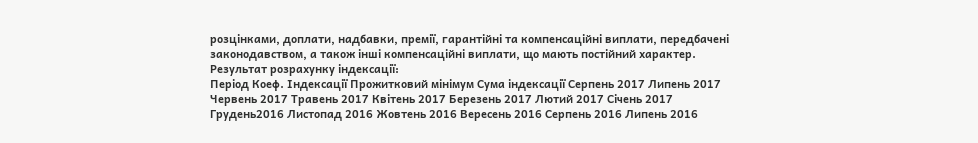розцінками, доплати, надбавки, премії, гарантійні та компенсаційні виплати, передбачені законодавством, а також інші компенсаційні виплати, що мають постійний характер.
Результат розрахунку індексації:
Період Коеф. Індексації Прожитковий мінімум Сума індексації Серпень 2017 Липень 2017 Червень 2017 Травень 2017 Квітень 2017 Березень 2017 Лютий 2017 Січень 2017 Грудень2016 Листопад 2016 Жовтень 2016 Вересень 2016 Серпень 2016 Липень 2016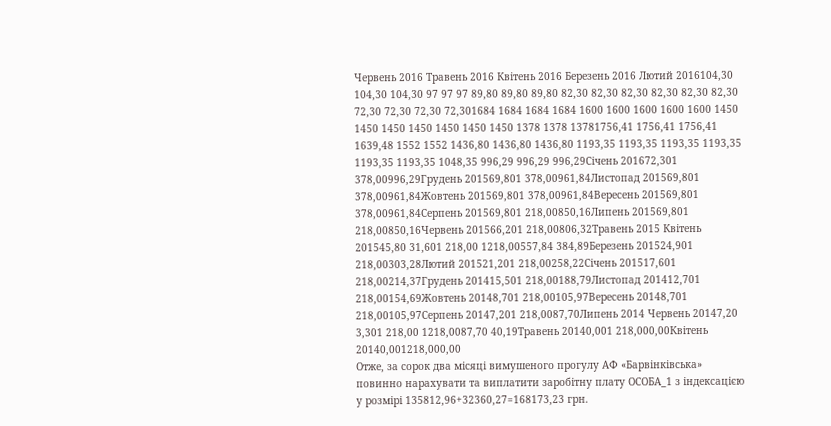Червень 2016 Травень 2016 Квітень 2016 Березень 2016 Лютий 2016104,30 104,30 104,30 97 97 97 89,80 89,80 89,80 82,30 82,30 82,30 82,30 82,30 82,30 72,30 72,30 72,30 72,301684 1684 1684 1684 1600 1600 1600 1600 1600 1450 1450 1450 1450 1450 1450 1450 1378 1378 13781756,41 1756,41 1756,41 1639,48 1552 1552 1436,80 1436,80 1436,80 1193,35 1193,35 1193,35 1193,35 1193,35 1193,35 1048,35 996,29 996,29 996,29Січень 201672,301 378,00996,29Грудень 201569,801 378,00961,84Листопад 201569,801 378,00961,84Жовтень 201569,801 378,00961,84Вересень 201569,801 378,00961,84Серпень 201569,801 218,00850,16Липень 201569,801 218,00850,16Червень 201566,201 218,00806,32Травень 2015 Квітень 201545,80 31,601 218,00 1218,00557,84 384,89Березень 201524,901 218,00303,28Лютий 201521,201 218,00258,22Січень 201517,601 218,00214,37Грудень 201415,501 218,00188,79Листопад 201412,701 218,00154,69Жовтень 20148,701 218,00105,97Вересень 20148,701 218,00105,97Серпень 20147,201 218,0087,70Липень 2014 Червень 20147,20 3,301 218,00 1218,0087,70 40,19Травень 20140,001 218,000,00Квітень 20140,001218,000,00
Отже, за сорок два місяці вимушеного прогулу АФ «Барвінківська» повинно нарахувати та виплатити заробітну плату ОСОБА_1 з індексацією у розмірі 135812,96+32360,27=168173,23 грн.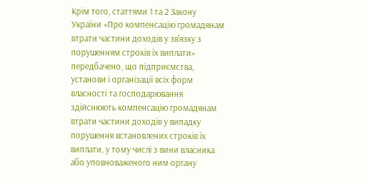Крім того, статтями 1 та 2 Закону України «Про компенсацію громадянам втрати частини доходів у зв'язку з порушенням строків їх виплати» передбачено, що підприємства, установи і організації всіх форм власності та господарювання здійснюють компенсацію громадянам втрати частини доходів у випадку порушення встановлених строків їх виплати, у тому числі з вини власника або уповноваженого ним органу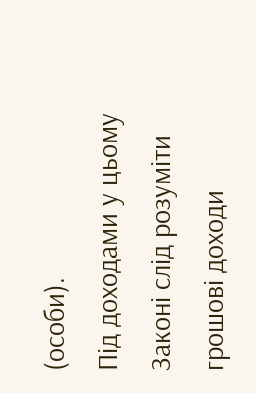(особи).
Під доходами у цьому Законі слід розуміти грошові доходи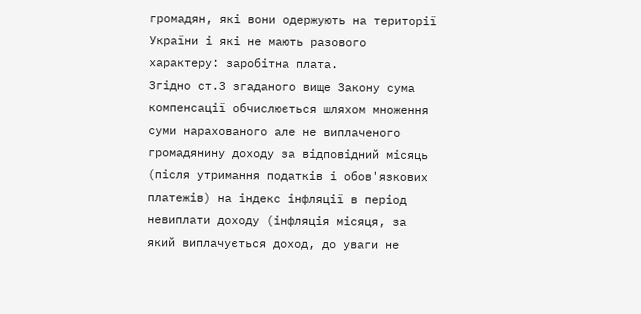громадян, які вони одержують на території України і які не мають разового характеру: заробітна плата.
Згідно ст.3 згаданого вище Закону сума компенсації обчислюється шляхом множення суми нарахованого але не виплаченого громадянину доходу за відповідний місяць (після утримання податків і обов'язкових платежів) на індекс інфляції в період невиплати доходу (інфляція місяця, за який виплачується доход, до уваги не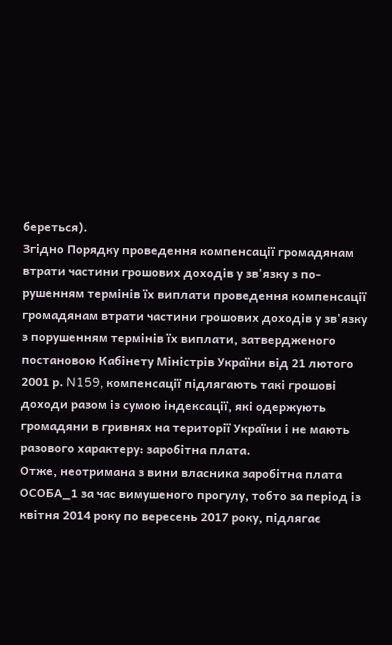береться).
Згідно Порядку проведення компенсації громадянам втрати частини грошових доходів у зв'язку з по-рушенням термінів їх виплати проведення компенсації громадянам втрати частини грошових доходів у зв'язку з порушенням термінів їх виплати, затвердженого постановою Кабінету Міністрів України від 21 лютого 2001 р. N159, компенсації підлягають такі грошові доходи разом із сумою індексації, які одержують громадяни в гривнях на території України і не мають разового характеру: заробітна плата.
Отже, неотримана з вини власника заробітна плата ОСОБА_1 за час вимушеного прогулу, тобто за період із квітня 2014 року по вересень 2017 року, підлягає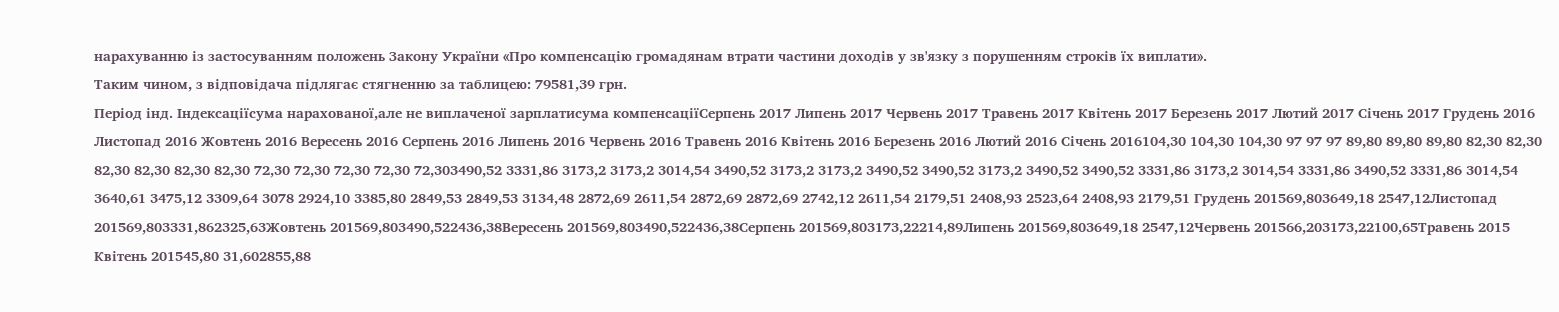нарахуванню із застосуванням положень Закону України «Про компенсацію громадянам втрати частини доходів у зв'язку з порушенням строків їх виплати».
Таким чином, з відповідача підлягає стягненню за таблицею: 79581,39 грн.
Період інд. Індексаціїсума нарахованої,але не виплаченої зарплатисума компенсаціїСерпень 2017 Липень 2017 Червень 2017 Травень 2017 Квітень 2017 Березень 2017 Лютий 2017 Січень 2017 Грудень 2016 Листопад 2016 Жовтень 2016 Вересень 2016 Серпень 2016 Липень 2016 Червень 2016 Травень 2016 Квітень 2016 Березень 2016 Лютий 2016 Січень 2016104,30 104,30 104,30 97 97 97 89,80 89,80 89,80 82,30 82,30 82,30 82,30 82,30 82,30 72,30 72,30 72,30 72,30 72,303490,52 3331,86 3173,2 3173,2 3014,54 3490,52 3173,2 3173,2 3490,52 3490,52 3173,2 3490,52 3490,52 3331,86 3173,2 3014,54 3331,86 3490,52 3331,86 3014,54 3640,61 3475,12 3309,64 3078 2924,10 3385,80 2849,53 2849,53 3134,48 2872,69 2611,54 2872,69 2872,69 2742,12 2611,54 2179,51 2408,93 2523,64 2408,93 2179,51 Грудень 201569,803649,18 2547,12Листопад 201569,803331,862325,63Жовтень 201569,803490,522436,38Вересень 201569,803490,522436,38Серпень 201569,803173,22214,89Липень 201569,803649,18 2547,12Червень 201566,203173,22100,65Травень 2015 Квітень 201545,80 31,602855,88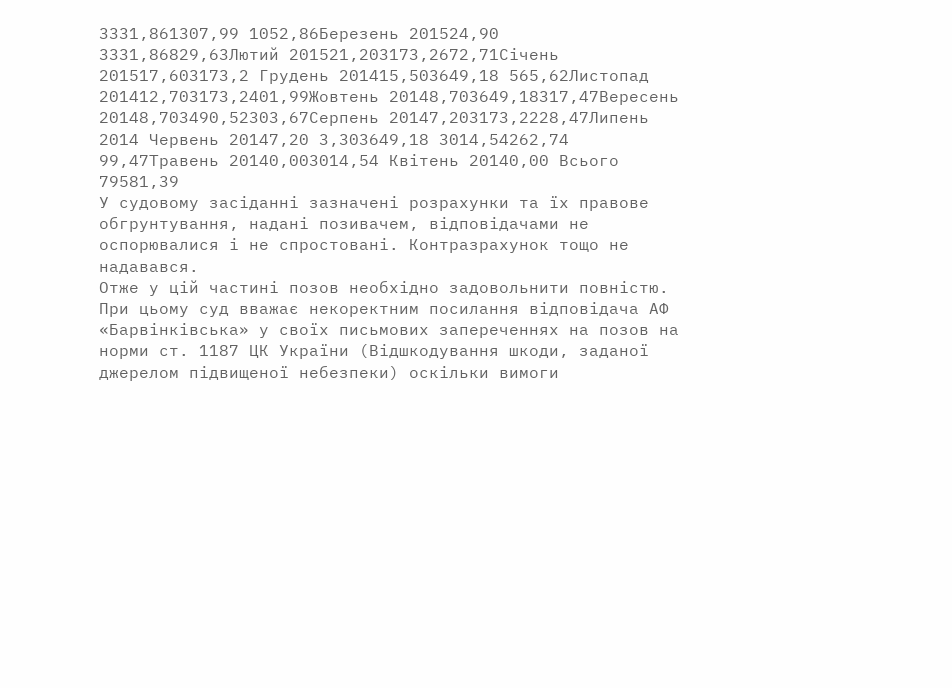3331,861307,99 1052,86Березень 201524,90 3331,86829,63Лютий 201521,203173,2672,71Січень 201517,603173,2 Грудень 201415,503649,18 565,62Листопад 201412,703173,2401,99Жовтень 20148,703649,18317,47Вересень 20148,703490,52303,67Серпень 20147,203173,2228,47Липень 2014 Червень 20147,20 3,303649,18 3014,54262,74 99,47Травень 20140,003014,54 Квітень 20140,00 Всього 79581,39
У судовому засіданні зазначені розрахунки та їх правове обгрунтування, надані позивачем, відповідачами не оспорювалися і не спростовані. Контразрахунок тощо не надавався.
Отже у цій частині позов необхідно задовольнити повністю.
При цьому суд вважає некоректним посилання відповідача АФ «Барвінківська» у своїх письмових запереченнях на позов на норми ст. 1187 ЦК України (Відшкодування шкоди, заданої джерелом підвищеної небезпеки) оскільки вимоги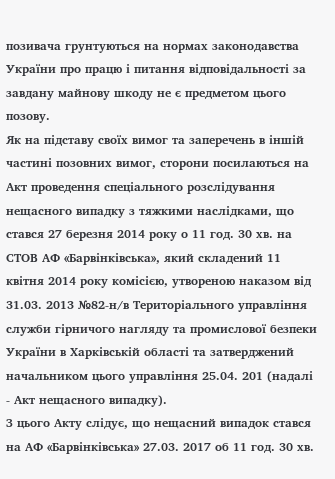позивача грунтуються на нормах законодавства України про працю і питання відповідальності за завдану майнову шкоду не є предметом цього позову.
Як на підставу своїх вимог та заперечень в іншій частині позовних вимог, сторони посилаються на Акт проведення спеціального розслідування нещасного випадку з тяжкими наслідками, що стався 27 березня 2014 року о 11 год. 30 хв. на СТОВ АФ «Барвінківська», який складений 11 квітня 2014 року комісією, утвореною наказом від 31.03. 2013 №82-н/в Територіального управління служби гірничого нагляду та промислової безпеки України в Харківській області та затверджений начальником цього управління 25.04. 201 (надалі - Акт нещасного випадку).
З цього Акту слідує, що нещасний випадок стався на АФ «Барвінківська» 27.03. 2017 об 11 год. 30 хв.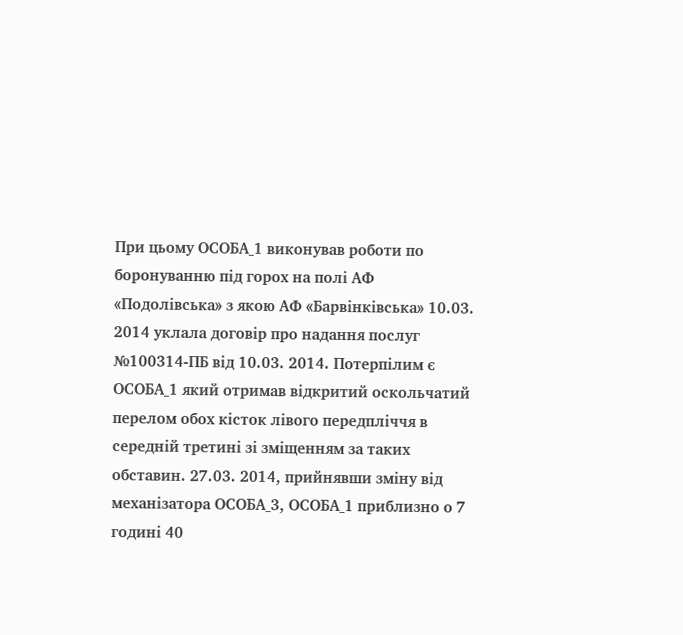При цьому ОСОБА_1 виконував роботи по боронуванню під горох на полі АФ «Подолівська» з якою АФ «Барвінківська» 10.03. 2014 уклала договір про надання послуг №100314-ПБ від 10.03. 2014. Потерпілим є ОСОБА_1 який отримав відкритий оскольчатий перелом обох кісток лівого передпліччя в середній третині зі зміщенням за таких обставин. 27.03. 2014, прийнявши зміну від механізатора ОСОБА_3, ОСОБА_1 приблизно о 7 годині 40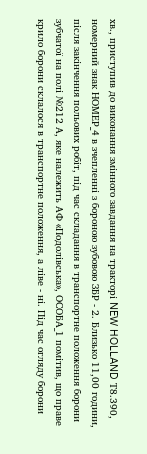хв., приступив до виконання змінного завдання на тракторі NEW HOLLAND Т8.390, номерний знак НОМЕР_4 в зчепленні з бороною зубовою ЗБР - 2. Близько 11,00 години, після закінчення польових робіт, під час складання в транспортне положення борони зубчатої на полі №212 А, яке належить АФ «Подолівська», ОСОБА_1 помітив, що праве крило борони склалося в транспортне положення, а ліве - ні. Під час огляду борони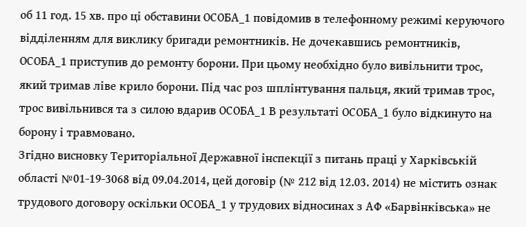об 11 год. 15 хв. про ці обставини ОСОБА_1 повідомив в телефонному режимі керуючого відділенням для виклику бригади ремонтників. Не дочекавшись ремонтників, ОСОБА_1 приступив до ремонту борони. При цьому необхідно було вивільнити трос, який тримав ліве крило борони. Під час роз шплінтування пальця, який тримав трос, трос вивільнився та з силою вдарив ОСОБА_1 В результаті ОСОБА_1 було відкинуто на борону і травмовано.
Згідно висновку Територіальної Державної інспекції з питань праці у Харківській області №01-19-3068 від 09.04.2014, цей договір (№ 212 від 12.03. 2014) не містить ознак трудового договору оскільки ОСОБА_1 у трудових відносинах з АФ «Барвінківська» не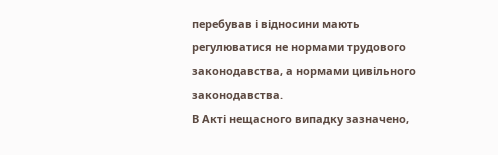перебував і відносини мають регулюватися не нормами трудового законодавства, а нормами цивільного законодавства.
В Акті нещасного випадку зазначено,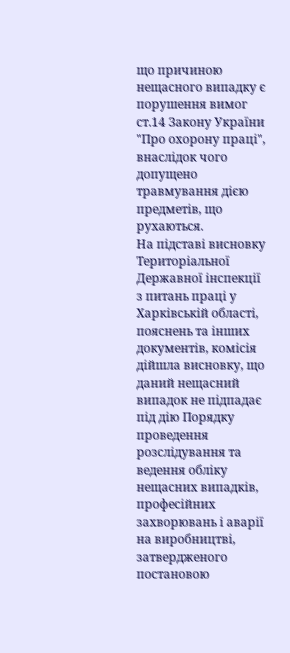що причиною нещасного випадку є порушення вимог ст.14 Закону України "Про охорону праці", внаслідок чого допущено травмування дією предметів, що рухаються.
На підставі висновку Територіальної Державної інспекції з питань праці у Харківській області, пояснень та інших документів, комісія дійшла висновку, що даний нещасний випадок не підпадає під дію Порядку проведення розслідування та ведення обліку нещасних випадків, професійних захворювань і аварії на виробництві, затвердженого постановою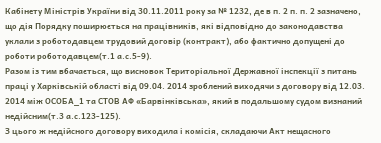Кабінету Міністрів України від 30.11.2011 року за № 1232, де в п. 2 п. п. 2 зазначено, що дія Порядку поширюється на працівників, які відповідно до законодавства уклали з роботодавцем трудовий договір (контракт), або фактично допущені до роботи роботодавцем(т.1 а.с.5-9).
Разом із тим вбачається, що висновок Територіальної Державної інспекції з питань праці у Харківській області від 09.04. 2014 зроблений виходячи з договору від 12.03. 2014 між ОСОБА_1 та СТОВ АФ «Барвінківська», який в подальшому судом визнаний недійсним(т.3 а.с.123-125).
З цього ж недійсного договору виходила і комісія, складаючи Акт нещасного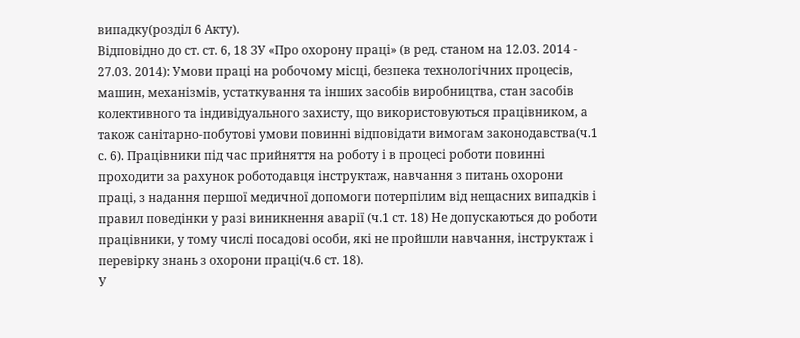випадку(розділ 6 Акту).
Відповідно до ст. ст. 6, 18 ЗУ «Про охорону праці» (в ред. станом на 12.03. 2014 - 27.03. 2014): Умови праці на робочому місці, безпека технологічних процесів, машин, механізмів, устаткування та інших засобів виробництва, стан засобів колективного та індивідуального захисту, що використовуються працівником, а також санітарно-побутові умови повинні відповідати вимогам законодавства(ч.1 с. 6). Працівники під час прийняття на роботу і в процесі роботи повинні проходити за рахунок роботодавця інструктаж, навчання з питань охорони праці, з надання першої медичної допомоги потерпілим від нещасних випадків і правил поведінки у разі виникнення аварії (ч.1 ст. 18) Не допускаються до роботи працівники, у тому числі посадові особи, які не пройшли навчання, інструктаж і перевірку знань з охорони праці(ч.6 ст. 18).
У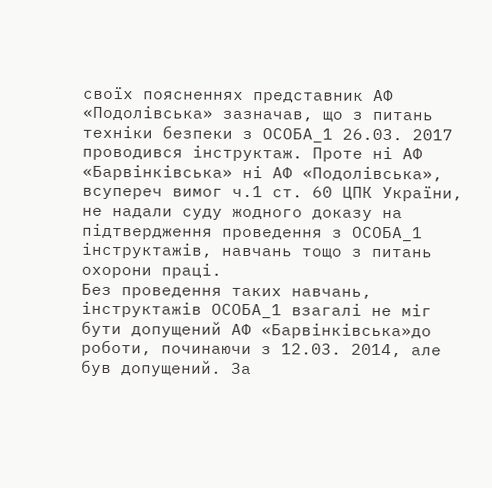своїх поясненнях представник АФ «Подолівська» зазначав, що з питань техніки безпеки з ОСОБА_1 26.03. 2017 проводився інструктаж. Проте ні АФ «Барвінківська» ні АФ «Подолівська», всупереч вимог ч.1 ст. 60 ЦПК України, не надали суду жодного доказу на підтвердження проведення з ОСОБА_1 інструктажів, навчань тощо з питань охорони праці.
Без проведення таких навчань, інструктажів ОСОБА_1 взагалі не міг бути допущений АФ «Барвінківська»до роботи, починаючи з 12.03. 2014, але був допущений. За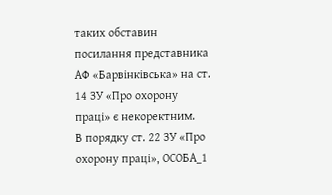таких обставин посилання представника АФ «Барвінківська» на ст. 14 ЗУ «Про охорону праці» є некоректним.
В порядку ст. 22 ЗУ «Про охорону праці», ОСОБА_1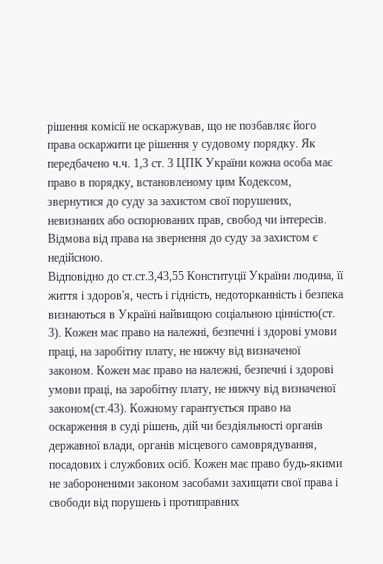рішення комісії не оскаржував, що не позбавляє його права оскаржити це рішення у судовому порядку. Як передбачено ч.ч. 1,3 ст. 3 ЦПК України кожна особа має право в порядку, встановленому цим Кодексом, звернутися до суду за захистом свої порушених, невизнаних або оспорюваних прав, свобод чи інтересів. Відмова від права на звернення до суду за захистом є недійсною.
Відповідно до ст.ст.3,43,55 Конституції України людина, її життя і здоров'я, честь і гідність, недоторканність і безпека визнаються в Україні найвищою соціальною цінністю(ст. 3). Кожен має право на належні, безпечні і здорові умови праці, на заробітну плату, не нижчу від визначеної законом. Кожен має право на належні, безпечні і здорові умови праці, на заробітну плату, не нижчу від визначеної законом(ст.43). Кожному гарантується право на оскарження в суді рішень, дій чи бездіяльності органів державної влади, органів місцевого самоврядування, посадових і службових осіб. Кожен має право будь-якими не забороненими законом засобами захищати свої права і свободи від порушень і протиправних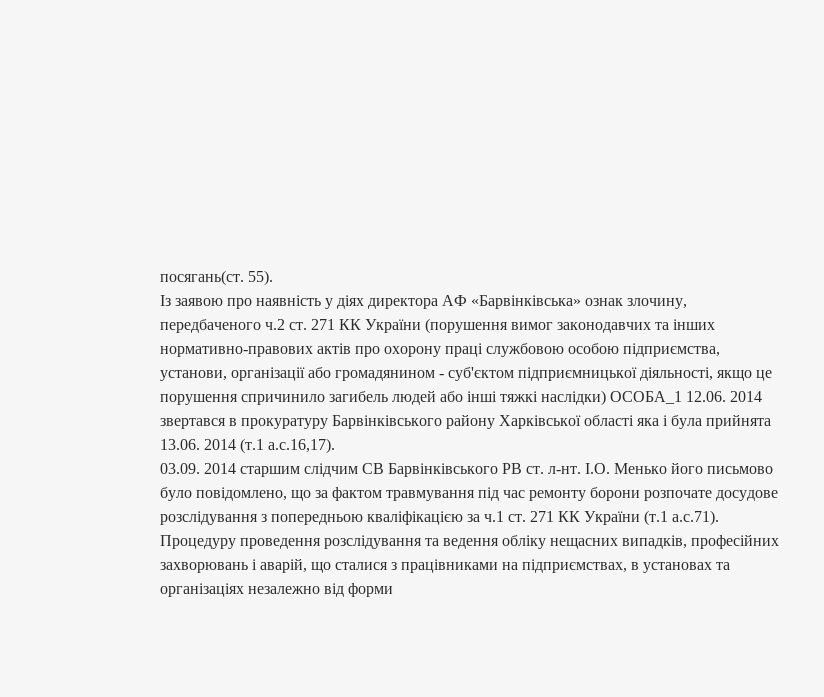посягань(ст. 55).
Із заявою про наявність у діях директора АФ «Барвінківська» ознак злочину, передбаченого ч.2 ст. 271 КК України (порушення вимог законодавчих та інших нормативно-правових актів про охорону праці службовою особою підприємства, установи, організації або громадянином - суб'єктом підприємницької діяльності, якщо це порушення спричинило загибель людей або інші тяжкі наслідки) ОСОБА_1 12.06. 2014 звертався в прокуратуру Барвінківського району Харківської області яка і була прийнята 13.06. 2014 (т.1 а.с.16,17).
03.09. 2014 старшим слідчим СВ Барвінківського РВ ст. л-нт. І.О. Менько його письмово було повідомлено, що за фактом травмування під час ремонту борони розпочате досудове розслідування з попередньою кваліфікацією за ч.1 ст. 271 КК України (т.1 а.с.71).
Процедуру проведення розслідування та ведення обліку нещасних випадків, професійних захворювань і аварій, що сталися з працівниками на підприємствах, в установах та організаціях незалежно від форми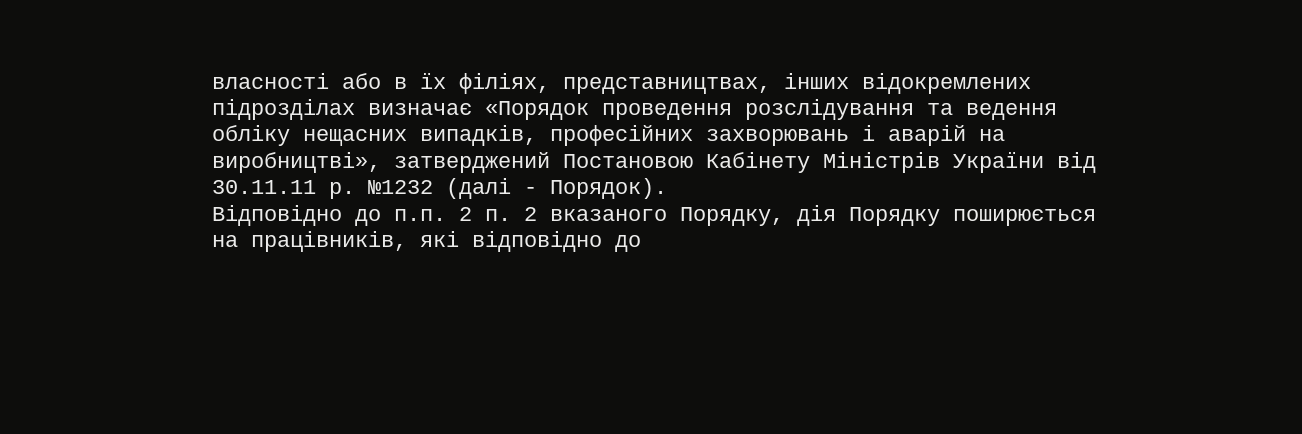власності або в їх філіях, представництвах, інших відокремлених підрозділах визначає «Порядок проведення розслідування та ведення обліку нещасних випадків, професійних захворювань і аварій на виробництві», затверджений Постановою Кабінету Міністрів України від 30.11.11 р. №1232 (далі - Порядок).
Відповідно до п.п. 2 п. 2 вказаного Порядку, дія Порядку поширюється на працівників, які відповідно до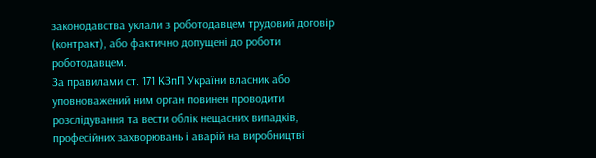законодавства уклали з роботодавцем трудовий договір (контракт), або фактично допущені до роботи роботодавцем.
За правилами ст. 171 КЗпП України власник або уповноважений ним орган повинен проводити розслідування та вести облік нещасних випадків, професійних захворювань і аварій на виробництві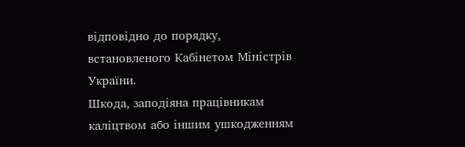відповідно до порядку, встановленого Кабінетом Міністрів України.
Шкода, заподіяна працівникам каліцтвом або іншим ушкодженням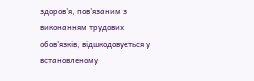здоров'я, пов'язаним з виконанням трудових обов'язків, відшкодовується у встановленому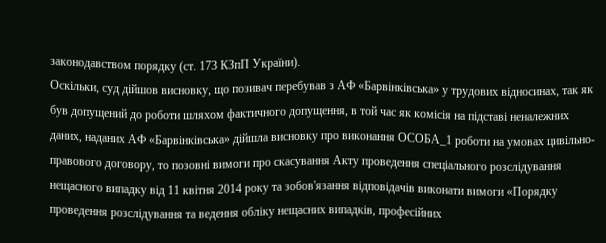законодавством порядку (ст. 173 КЗпП України).
Оскільки, суд дійшов висновку, що позивач перебував з АФ «Барвінківська» у трудових відносинах, так як був допущений до роботи шляхом фактичного допущення, в той час як комісія на підставі неналежних даних, наданих АФ «Барвінківська» дійшла висновку про виконання ОСОБА_1 роботи на умовах цивільно-правового договору, то позовні вимоги про скасування Акту проведення спеціального розслідування нещасного випадку від 11 квітня 2014 року та зобов'язання відповідачів виконати вимоги «Порядку проведення розслідування та ведення обліку нещасних випадків, професійних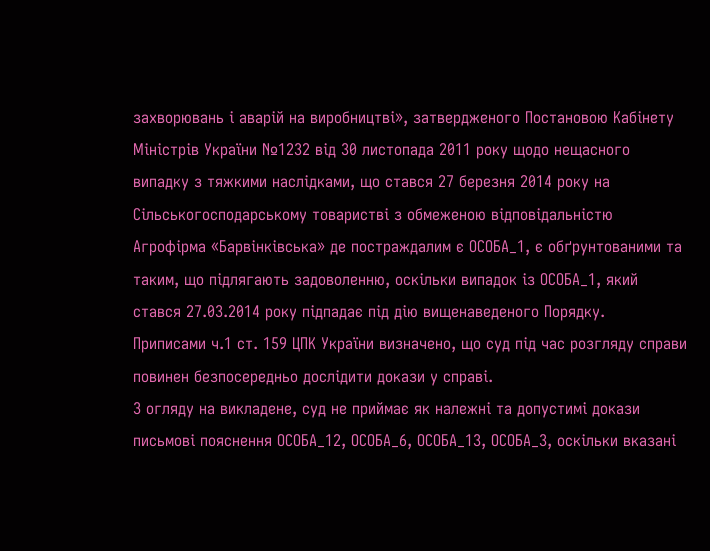захворювань і аварій на виробництві», затвердженого Постановою Кабінету Міністрів України №1232 від 30 листопада 2011 року щодо нещасного випадку з тяжкими наслідками, що стався 27 березня 2014 року на Сільськогосподарському товаристві з обмеженою відповідальністю Агрофірма «Барвінківська» де постраждалим є ОСОБА_1, є обґрунтованими та таким, що підлягають задоволенню, оскільки випадок із ОСОБА_1, який стався 27.03.2014 року підпадає під дію вищенаведеного Порядку.
Приписами ч.1 ст. 159 ЦПК України визначено, що суд під час розгляду справи повинен безпосередньо дослідити докази у справі.
З огляду на викладене, суд не приймає як належні та допустимі докази письмові пояснення ОСОБА_12, ОСОБА_6, ОСОБА_13, ОСОБА_3, оскільки вказані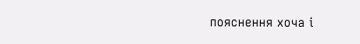пояснення хоча і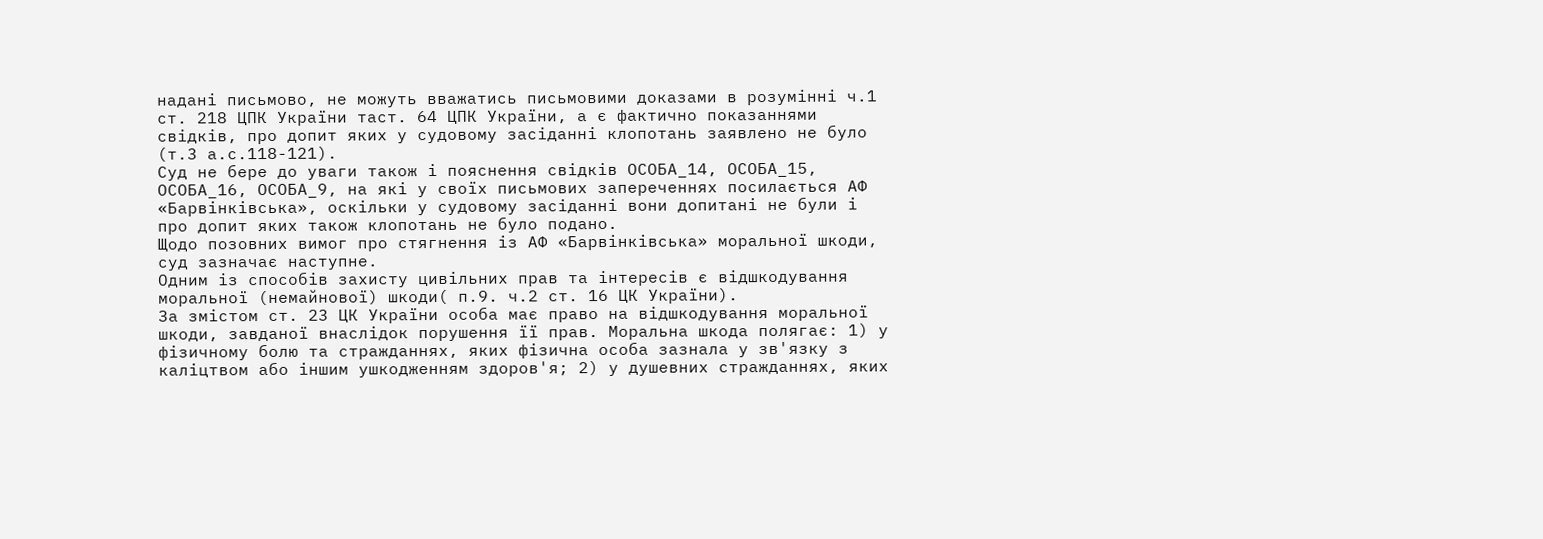надані письмово, не можуть вважатись письмовими доказами в розумінні ч.1 ст. 218 ЦПК України таст. 64 ЦПК України, а є фактично показаннями свідків, про допит яких у судовому засіданні клопотань заявлено не було (т.3 а.с.118-121).
Суд не бере до уваги також і пояснення свідків ОСОБА_14, ОСОБА_15, ОСОБА_16, ОСОБА_9, на які у своїх письмових запереченнях посилається АФ «Барвінківська», оскільки у судовому засіданні вони допитані не були і про допит яких також клопотань не було подано.
Щодо позовних вимог про стягнення із АФ «Барвінківська» моральної шкоди, суд зазначає наступне.
Одним із способів захисту цивільних прав та інтересів є відшкодування моральної (немайнової) шкоди( п.9. ч.2 ст. 16 ЦК України).
За змістом ст. 23 ЦК України особа має право на відшкодування моральної шкоди, завданої внаслідок порушення її прав. Моральна шкода полягає: 1) у фізичному болю та стражданнях, яких фізична особа зазнала у зв'язку з каліцтвом або іншим ушкодженням здоров'я; 2) у душевних стражданнях, яких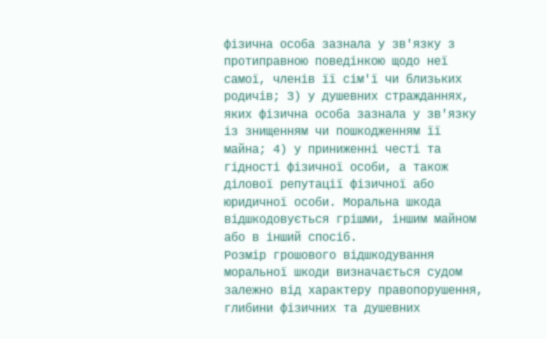фізична особа зазнала у зв'язку з протиправною поведінкою щодо неї самої, членів її сім'ї чи близьких родичів; 3) у душевних стражданнях, яких фізична особа зазнала у зв'язку із знищенням чи пошкодженням її майна; 4) у приниженні честі та гідності фізичної особи, а також ділової репутації фізичної або юридичної особи. Моральна шкода відшкодовується грішми, іншим майном або в інший спосіб.
Розмір грошового відшкодування моральної шкоди визначається судом залежно від характеру правопорушення, глибини фізичних та душевних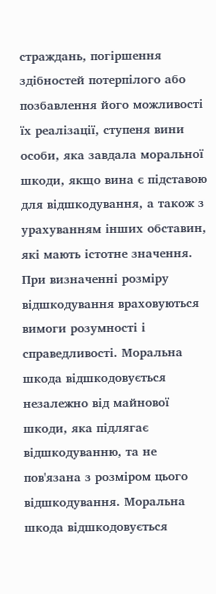страждань, погіршення здібностей потерпілого або позбавлення його можливості їх реалізації, ступеня вини особи, яка завдала моральної шкоди, якщо вина є підставою для відшкодування, а також з урахуванням інших обставин, які мають істотне значення. При визначенні розміру відшкодування враховуються вимоги розумності і справедливості. Моральна шкода відшкодовується незалежно від майнової шкоди, яка підлягає відшкодуванню, та не пов'язана з розміром цього відшкодування. Моральна шкода відшкодовується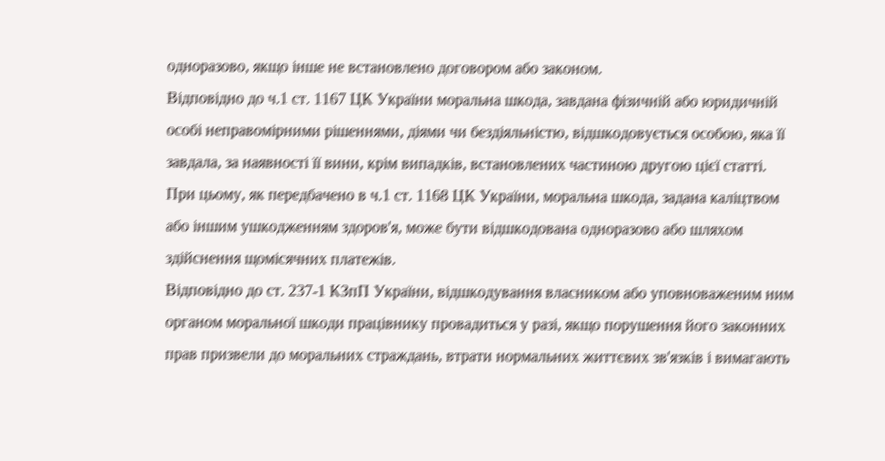одноразово, якщо інше не встановлено договором або законом.
Відповідно до ч.1 ст. 1167 ЦК України моральна шкода, завдана фізичній або юридичній особі неправомірними рішеннями, діями чи бездіяльністю, відшкодовується особою, яка її завдала, за наявності її вини, крім випадків, встановлених частиною другою цієї статті.
При цьому, як передбачено в ч.1 ст. 1168 ЦК України, моральна шкода, задана каліцтвом або іншим ушкодженням здоров'я, може бути відшкодована одноразово або шляхом здійснення щомісячних платежів.
Відповідно до ст. 237-1 КЗпП України, відшкодування власником або уповноваженим ним органом моральної шкоди працівнику провадиться у разі, якщо порушення його законних прав призвели до моральних страждань, втрати нормальних життєвих зв'язків і вимагають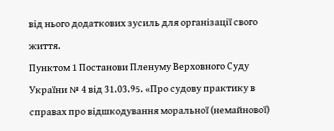від нього додаткових зусиль для організації свого життя.
Пунктом 1 Постанови Пленуму Верховного Суду України № 4 від 31.03.95. «Про судову практику в справах про відшкодування моральної (немайнової)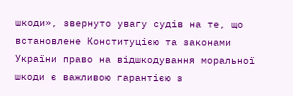шкоди», звернуто увагу судів на те, що встановлене Конституцією та законами України право на відшкодування моральної шкоди є важливою гарантією з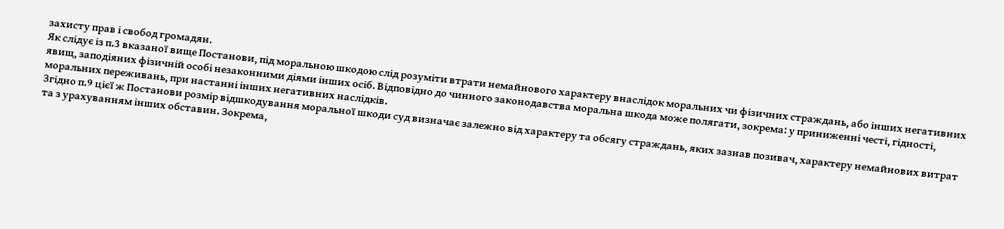захисту прав і свобод громадян.
Як слідує із п.3 вказаної вище Постанови, під моральною шкодою слід розуміти втрати немайнового характеру внаслідок моральних чи фізичних страждань, або інших негативних явищ, заподіяних фізичній особі незаконними діями інших осіб. Відповідно до чинного законодавства моральна шкода може полягати, зокрема: у приниженні честі, гідності, моральних переживань, при настанні інших негативних наслідків.
Згідно п.9 цієї ж Постанови розмір відшкодування моральної шкоди суд визначає залежно від характеру та обсягу страждань, яких зазнав позивач, характеру немайнових витрат та з урахуванням інших обставин. Зокрема,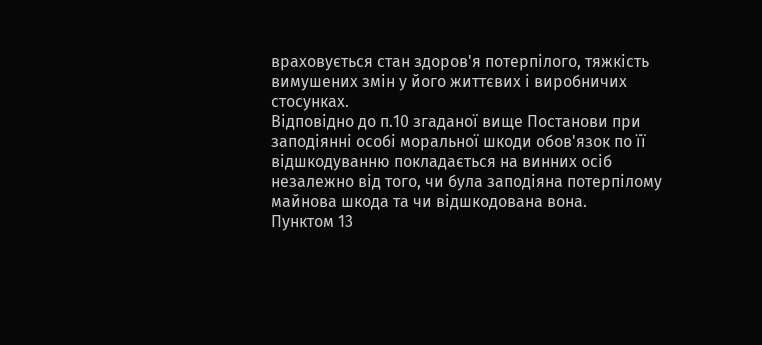враховується стан здоров'я потерпілого, тяжкість вимушених змін у його життєвих і виробничих стосунках.
Відповідно до п.10 згаданої вище Постанови при заподіянні особі моральної шкоди обов'язок по її відшкодуванню покладається на винних осіб незалежно від того, чи була заподіяна потерпілому майнова шкода та чи відшкодована вона.
Пунктом 13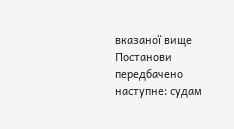вказаної вище Постанови передбачено наступне: судам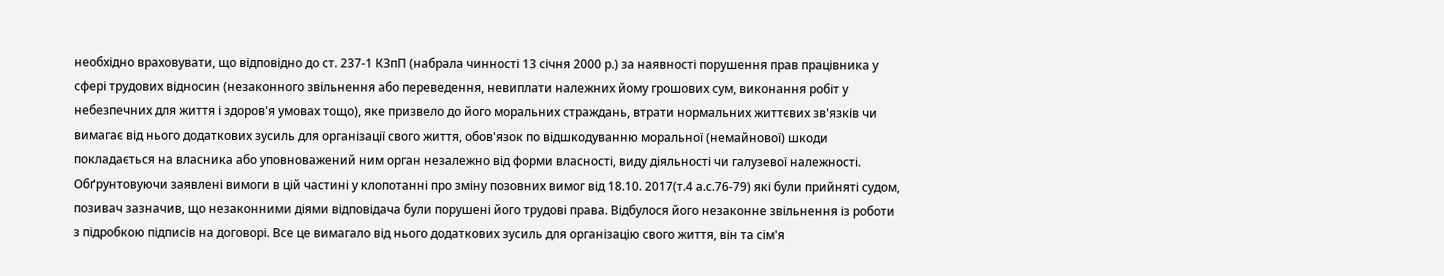необхідно враховувати, що відповідно до ст. 237-1 КЗпП (набрала чинності 13 січня 2000 р.) за наявності порушення прав працівника у сфері трудових відносин (незаконного звільнення або переведення, невиплати належних йому грошових сум, виконання робіт у небезпечних для життя і здоров'я умовах тощо), яке призвело до його моральних страждань, втрати нормальних життєвих зв'язків чи вимагає від нього додаткових зусиль для організації свого життя, обов'язок по відшкодуванню моральної (немайнової) шкоди покладається на власника або уповноважений ним орган незалежно від форми власності, виду діяльності чи галузевої належності.
Обґрунтовуючи заявлені вимоги в цій частині у клопотанні про зміну позовних вимог від 18.10. 2017(т.4 а.с.76-79) які були прийняті судом, позивач зазначив, що незаконними діями відповідача були порушені його трудові права. Відбулося його незаконне звільнення із роботи з підробкою підписів на договорі. Все це вимагало від нього додаткових зусиль для організацію свого життя, він та сім'я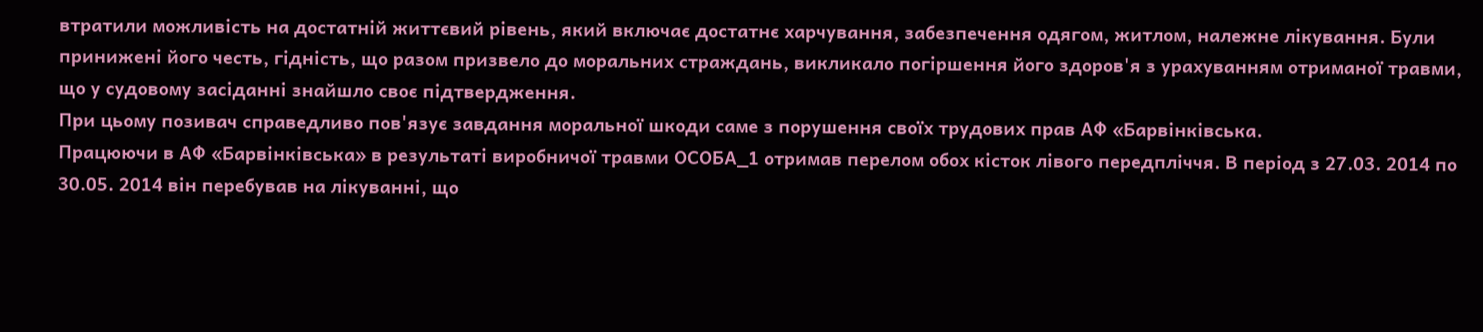втратили можливість на достатній життєвий рівень, який включає достатнє харчування, забезпечення одягом, житлом, належне лікування. Були принижені його честь, гідність, що разом призвело до моральних страждань, викликало погіршення його здоров'я з урахуванням отриманої травми, що у судовому засіданні знайшло своє підтвердження.
При цьому позивач справедливо пов'язує завдання моральної шкоди саме з порушення своїх трудових прав АФ «Барвінківська.
Працюючи в АФ «Барвінківська» в результаті виробничої травми ОСОБА_1 отримав перелом обох кісток лівого передпліччя. В період з 27.03. 2014 по 30.05. 2014 він перебував на лікуванні, що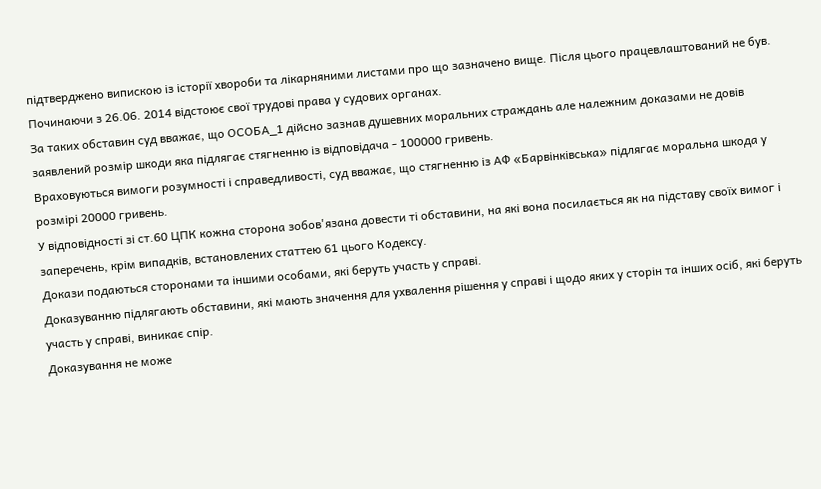підтверджено випискою із історії хвороби та лікарняними листами про що зазначено вище. Після цього працевлаштований не був. Починаючи з 26.06. 2014 відстоює свої трудові права у судових органах.
За таких обставин суд вважає, що ОСОБА_1 дійсно зазнав душевних моральних страждань але належним доказами не довів заявлений розмір шкоди яка підлягає стягненню із відповідача - 100000 гривень.
Враховуються вимоги розумності і справедливості, суд вважає, що стягненню із АФ «Барвінківська» підлягає моральна шкода у розмірі 20000 гривень.
У відповідності зі ст.60 ЦПК кожна сторона зобов'язана довести ті обставини, на які вона посилається як на підставу своїх вимог і заперечень, крім випадків, встановлених статтею 61 цього Кодексу.
Докази подаються сторонами та іншими особами, які беруть участь у справі.
Доказуванню підлягають обставини, які мають значення для ухвалення рішення у справі і щодо яких у сторін та інших осіб, які беруть участь у справі, виникає спір.
Доказування не може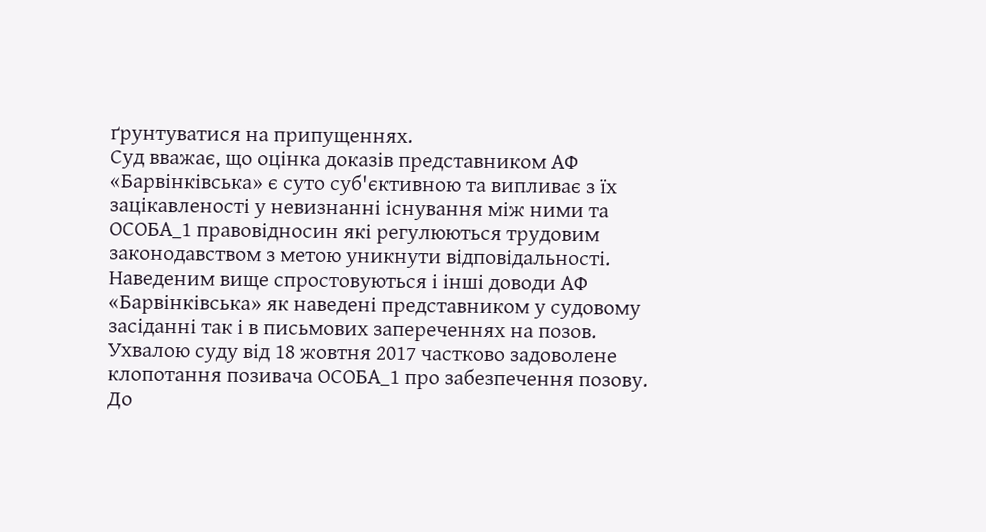ґрунтуватися на припущеннях.
Суд вважає, що оцінка доказів представником АФ «Барвінківська» є суто суб'єктивною та випливає з їх зацікавленості у невизнанні існування між ними та ОСОБА_1 правовідносин які регулюються трудовим законодавством з метою уникнути відповідальності.
Наведеним вище спростовуються і інші доводи АФ «Барвінківська» як наведені представником у судовому засіданні так і в письмових запереченнях на позов.
Ухвалою суду від 18 жовтня 2017 частково задоволене клопотання позивача ОСОБА_1 про забезпечення позову. До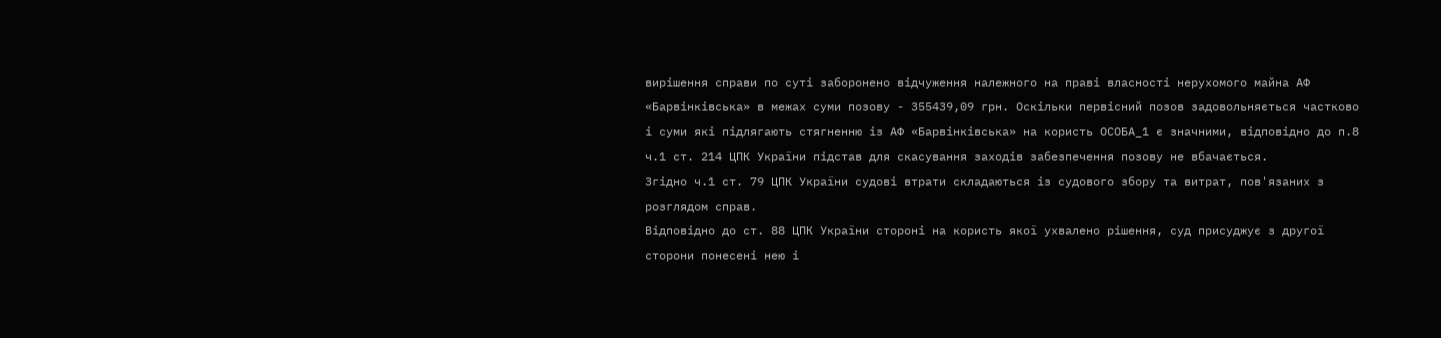вирішення справи по суті заборонено відчуження належного на праві власності нерухомого майна АФ «Барвінківська» в межах суми позову - 355439,09 грн. Оскільки первісний позов задовольняється частково і суми які підлягають стягненню із АФ «Барвінківська» на користь ОСОБА_1 є значними, відповідно до п.8 ч.1 ст. 214 ЦПК України підстав для скасування заходів забезпечення позову не вбачається.
Згідно ч.1 ст. 79 ЦПК України судові втрати складаються із судового збору та витрат, пов'язаних з розглядом справ.
Відповідно до ст. 88 ЦПК України стороні на користь якої ухвалено рішення, суд присуджує з другої сторони понесені нею і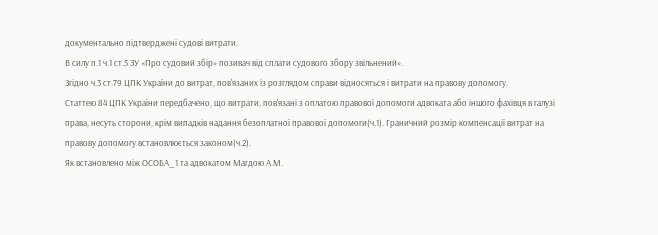документально підтверджені судові витрати.
В силу п.1 ч.1 ст.5 ЗУ «Про судовий збір» позивач від сплати судового збору звільнений».
Згідно ч.3 ст.79 ЦПК України до витрат, пов'язаних із розглядом справи відносяться і витрати на правову допомогу.
Статтею 84 ЦПК України передбачено, що витрати, пов'язані з оплатою правової допомоги адвоката або іншого фахівця в галузі права, несуть сторони, крім випадків надання безоплатної правової допомоги(ч.1). Граничний розмір компенсації витрат на правову допомогу встановлюється законом(ч.2).
Як встановлено між ОСОБА_1 та адвокатом Магдою А.М.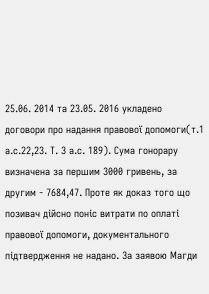25.06. 2014 та 23.05. 2016 укладено договори про надання правової допомоги(т.1 а.с.22,23. Т. 3 а.с. 189). Сума гонорару визначена за першим 3000 гривень, за другим - 7684,47. Проте як доказ того що позивач дійсно поніс витрати по оплаті правової допомоги, документального підтвердження не надано. За заявою Магди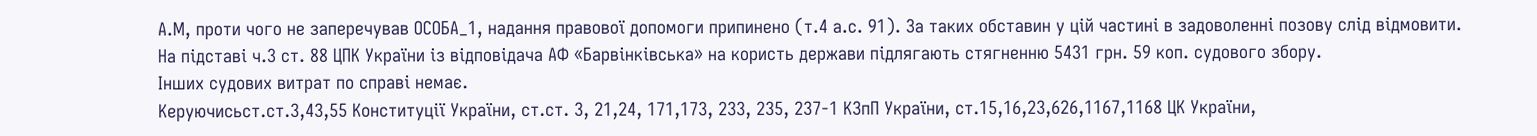А.М, проти чого не заперечував ОСОБА_1, надання правової допомоги припинено (т.4 а.с. 91). За таких обставин у цій частині в задоволенні позову слід відмовити.
На підставі ч.3 ст. 88 ЦПК України із відповідача АФ «Барвінківська» на користь держави підлягають стягненню 5431 грн. 59 коп. судового збору.
Інших судових витрат по справі немає.
Керуючисьст.ст.3,43,55 Конституції України, ст.ст. 3, 21,24, 171,173, 233, 235, 237-1 КЗпП України, ст.15,16,23,626,1167,1168 ЦК України,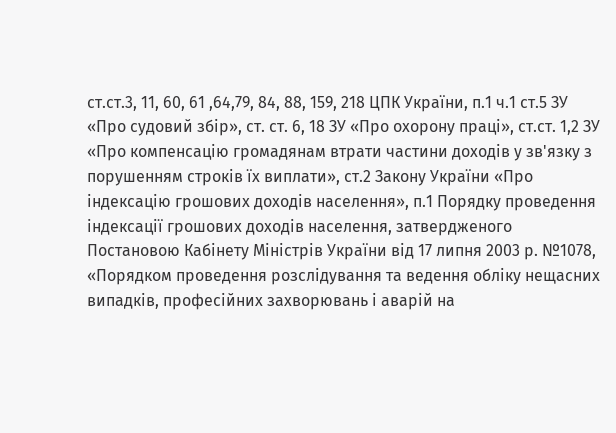ст.ст.3, 11, 60, 61 ,64,79, 84, 88, 159, 218 ЦПК України, п.1 ч.1 ст.5 ЗУ «Про судовий збір», ст. ст. 6, 18 ЗУ «Про охорону праці», ст.ст. 1,2 ЗУ «Про компенсацію громадянам втрати частини доходів у зв'язку з порушенням строків їх виплати», ст.2 Закону України «Про індексацію грошових доходів населення», п.1 Порядку проведення індексації грошових доходів населення, затвердженого Постановою Кабінету Міністрів України від 17 липня 2003 р. №1078, «Порядком проведення розслідування та ведення обліку нещасних випадків, професійних захворювань і аварій на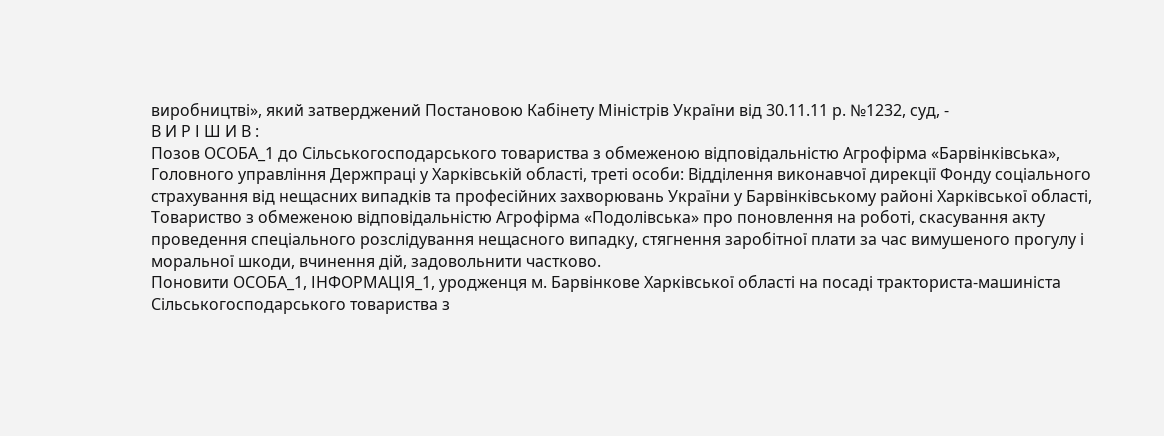виробництві», який затверджений Постановою Кабінету Міністрів України від 30.11.11 р. №1232, суд, -
В И Р І Ш И В :
Позов ОСОБА_1 до Сільськогосподарського товариства з обмеженою відповідальністю Агрофірма «Барвінківська», Головного управління Держпраці у Харківській області, треті особи: Відділення виконавчої дирекції Фонду соціального страхування від нещасних випадків та професійних захворювань України у Барвінківському районі Харківської області, Товариство з обмеженою відповідальністю Агрофірма «Подолівська» про поновлення на роботі, скасування акту проведення спеціального розслідування нещасного випадку, стягнення заробітної плати за час вимушеного прогулу і моральної шкоди, вчинення дій, задовольнити частково.
Поновити ОСОБА_1, ІНФОРМАЦІЯ_1, уродженця м. Барвінкове Харківської області на посаді тракториста-машиніста Сільськогосподарського товариства з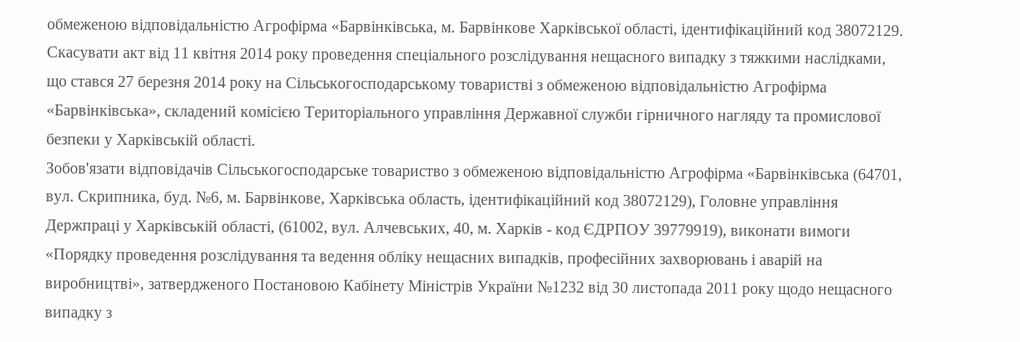обмеженою відповідальністю Агрофірма «Барвінківська, м. Барвінкове Харківської області, ідентифікаційний код 38072129.
Скасувати акт від 11 квітня 2014 року проведення спеціального розслідування нещасного випадку з тяжкими наслідками, що стався 27 березня 2014 року на Сільськогосподарському товаристві з обмеженою відповідальністю Агрофірма «Барвінківська», складений комісією Територіального управління Державної служби гірничного нагляду та промислової безпеки у Харківській області.
Зобов'язати відповідачів Сільськогосподарське товариство з обмеженою відповідальністю Агрофірма «Барвінківська (64701, вул. Скрипника, буд. №6, м. Барвінкове, Харківська область, ідентифікаційний код 38072129), Головне управління Держпраці у Харківській області, (61002, вул. Алчевських, 40, м. Харків - код ЄДРПОУ 39779919), виконати вимоги «Порядку проведення розслідування та ведення обліку нещасних випадків, професійних захворювань і аварій на виробництві», затвердженого Постановою Кабінету Міністрів України №1232 від 30 листопада 2011 року щодо нещасного випадку з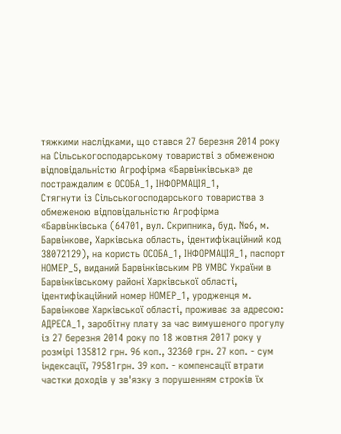тяжкими наслідками, що стався 27 березня 2014 року на Сільськогосподарському товаристві з обмеженою відповідальністю Агрофірма «Барвінківська» де постраждалим є ОСОБА_1, ІНФОРМАЦІЯ_1,
Стягнути із Сільськогосподарського товариства з обмеженою відповідальністю Агрофірма «Барвінківська (64701, вул. Скрипника, буд. №6, м. Барвінкове, Харківська область, ідентифікаційний код 38072129), на користь ОСОБА_1, ІНФОРМАЦІЯ_1, паспорт НОМЕР_5, виданий Барвінківським РВ УМВС України в Барвінківському районі Харківської області, ідентифікаційний номер НОМЕР_1, уродженця м. Барвінкове Харківської області, проживає за адресою: АДРЕСА_1, заробітну плату за час вимушеного прогулу із 27 березня 2014 року по 18 жовтня 2017 року у розмірі 135812 грн. 96 коп., 32360 грн. 27 коп. - сум індексації, 79581грн. 39 коп. - компенсації втрати частки доходів у зв'язку з порушенням строків їх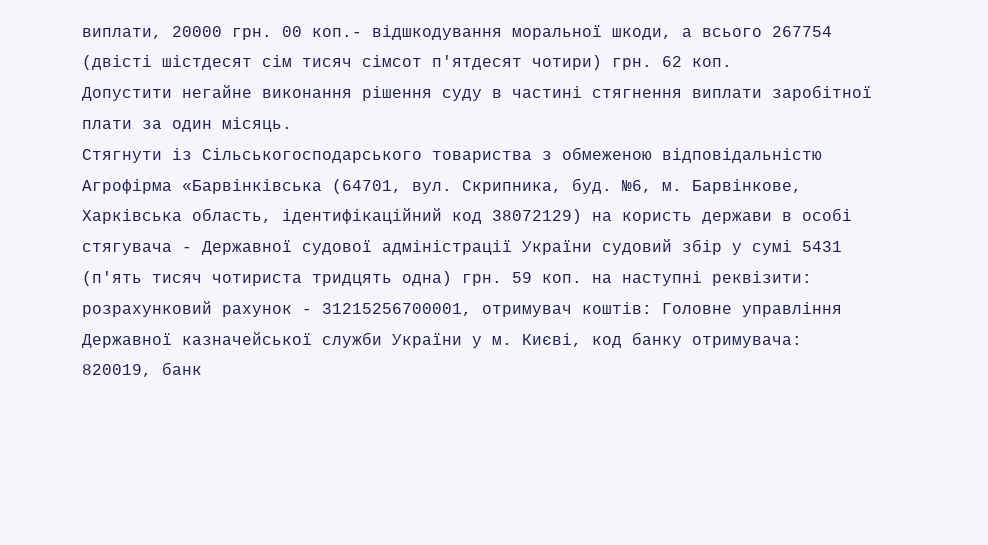виплати, 20000 грн. 00 коп.- відшкодування моральної шкоди, а всього 267754 (двісті шістдесят сім тисяч сімсот п'ятдесят чотири) грн. 62 коп.
Допустити негайне виконання рішення суду в частині стягнення виплати заробітної плати за один місяць.
Стягнути із Сільськогосподарського товариства з обмеженою відповідальністю Агрофірма «Барвінківська (64701, вул. Скрипника, буд. №6, м. Барвінкове, Харківська область, ідентифікаційний код 38072129) на користь держави в особі стягувача - Державної судової адміністрації України судовий збір у сумі 5431 (п'ять тисяч чотириста тридцять одна) грн. 59 коп. на наступні реквізити: розрахунковий рахунок - 31215256700001, отримувач коштів: Головне управління Державної казначейської служби України у м. Києві, код банку отримувача: 820019, банк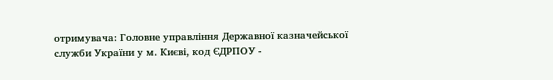отримувача: Головне управління Державної казначейської служби України у м. Києві, код ЄДРПОУ -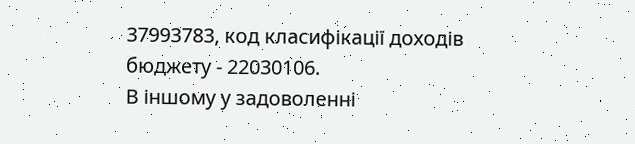37993783, код класифікації доходів бюджету - 22030106.
В іншому у задоволенні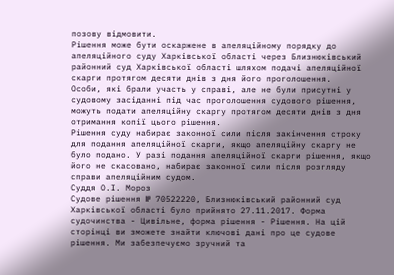позову відмовити.
Рішення може бути оскаржене в апеляційному порядку до апеляційного суду Харківської області через Близнюківський районний суд Харківської області шляхом подачі апеляційної скарги протягом десяти днів з дня його проголошення.
Особи, які брали участь у справі, але не були присутні у судовому засіданні під час проголошення судового рішення, можуть подати апеляційну скаргу протягом десяти днів з дня отримання копії цього рішення.
Рішення суду набирає законної сили після закінчення строку для подання апеляційної скарги, якщо апеляційну скаргу не було подано. У разі подання апеляційної скарги рішення, якщо його не скасовано, набирає законної сили після розгляду справи апеляційним судом.
Суддя О.І. Мороз
Судове рішення № 70522220, Близнюківський районний суд Харківської області було прийнято 27.11.2017. Форма судочинства - Цивільне, форма рішення - Рішення. На цій сторінці ви зможете знайти ключові дані про це судове рішення. Ми забезпечуємо зручний та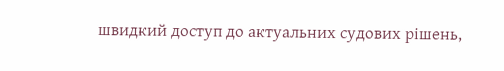швидкий доступ до актуальних судових рішень,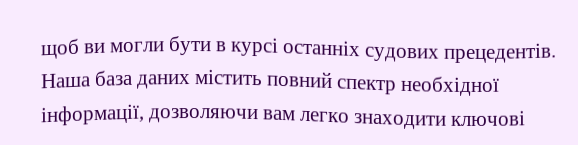щоб ви могли бути в курсі останніх судових прецедентів. Наша база даних містить повний спектр необхідної інформації, дозволяючи вам легко знаходити ключові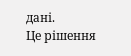дані.
Це рішення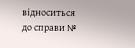відноситься до справи №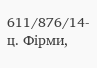611/876/14-ц. Фірми,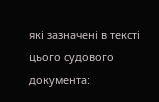які зазначені в тексті цього судового документа: